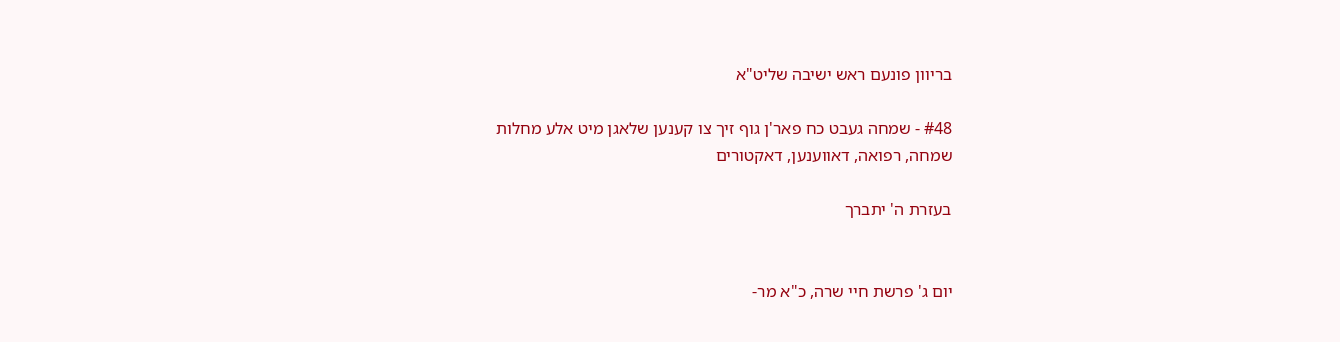בריוון פונעם ראש ישיבה שליט"א

#48 - שמחה געבט כח פאר'ן גוף זיך צו קענען שלאגן מיט אלע מחלות
שמחה, רפואה, דאווענען, דאקטורים

בעזרת ה' יתברך


יום ג' פרשת חיי שרה, כ"א מר-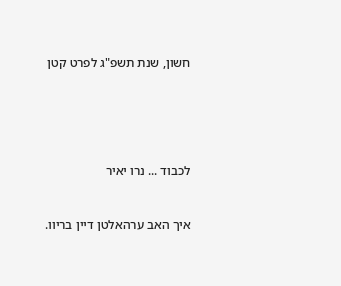חשון, שנת תשפ"ג לפרט קטן





לכבוד ... נרו יאיר


איך האב ערהאלטן דיין בריוו.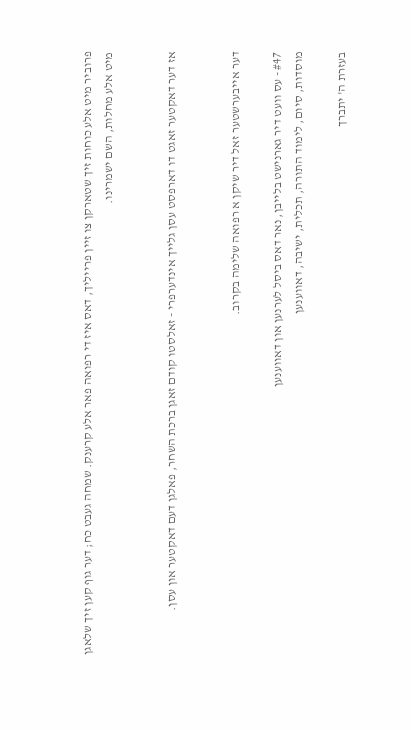פרוביר מיט אלע כוחות זיך שטארקן צו זיין פרייליך, דאס איז די רפואה פאר אלע קרענק. שמחה געבט כח; דער גוף קען זיך שלאגן מיט אלע מחלות, השם ישמרינו.


אז דער דאקטער זאגט דו דארפסט עסן גלייך אינדערפרי - זאלסטו קודם זאגן ברכת השחר, פאלגן דעם דאקטער און עסן.


דער אייבערשטער זאל דיר שיקן א רפואה שלימה בקרוב.

#47 - עס וועט דיר גארנישט בלייבן, נאר דאס ביסל לערנען און דאווענען
מוסדות, סיום, לימוד התורה, תכלית, ישיבה, דאווענען

בעזרת ה' יתברך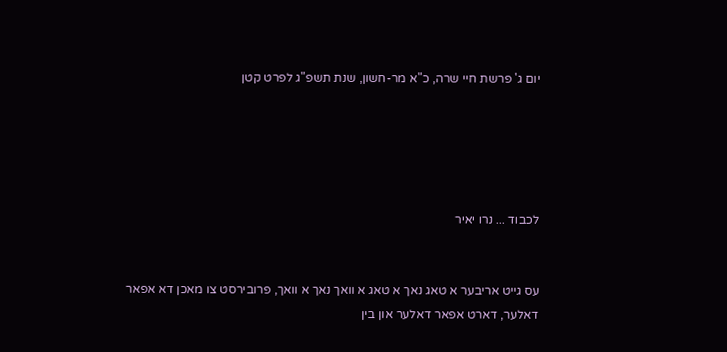יום ג' פרשת חיי שרה, כ"א מר-חשון, שנת תשפ"ג לפרט קטן





לכבוד ... נרו יאיר


עס גייט אריבער א טאג נאך א טאג א וואך נאך א וואך, פרובירסט צו מאכן דא אפאר דאלער, דארט אפאר דאלער און בין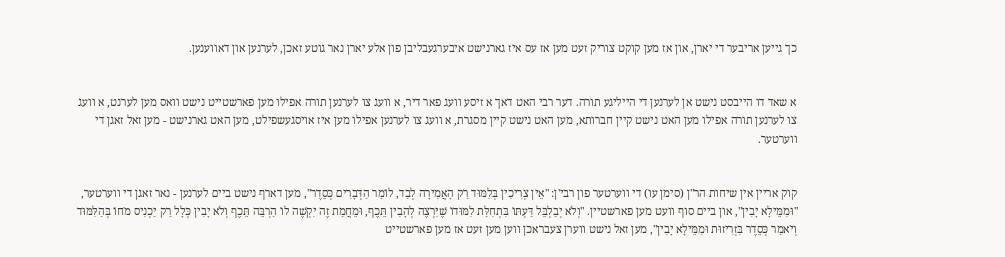כך גייען אריבער די יארן, און אז מען קוקט צוריק זעט מען אז עס איז גארנישט איבערגעבליבן פון אלע יארן נאר גוטע זאכן, לערנען און דאווענען.


א שאד דו הייבסט נישט אן לערנען די הייליגע תורה. דער רבי האט דאך א זיסע וועג פאר דיר, א וועג צו לערנען תורה אפילו מען פארשטייט נישט וואס מען לערנט, א וועג צו לערנען תורה אפילו מען האט נישט קיין חברותא, מען האט נישט קיין מסגרת, א וועג צו לערנען אפילו מען איז אויסגעשפילט, מען האט גארנישט - מען זאל זאגן די ווערטער.


קוק אריין אין שיחות הר"ן (סימן עו) די ווערטער פון רבי'ן: "אֵין צְרִיכִין בְּלִמּוּד רַק הָאֲמִירָה לְבַד, לוֹמַר הַדְּבָרִים כְּסֵדֶר", מען דארף נישט ביים לערנען - נאר זאגן די ווערטער, "וּמִמֵּילָא יָבִין", און ביים סוף וועט מען פארשטיין. "וְלֹא יְבַלְבֵּל דַּעְתּוֹ בִּתְחִלַּת לִמּוּדוֹ שֶׁיִּרְצֶה לְהָבִין תֵּכֶף, וּמֵחֲמַת זֶה יִקְשֶׁה לוֹ הַרְבֵּה תֵּכֶף וְלֹא יָבִין כְּלָל רַק יַכְנִיס מֹחוֹ בְּהַלִּמּוּד וְיֹאמַר כְּסֵדֶר בִּזְרִיזוּת וּמִמֵּילָא יָבִין", מען זאל נישט ווערן צעבראכן ווען מען זעט אז מען פארשטייט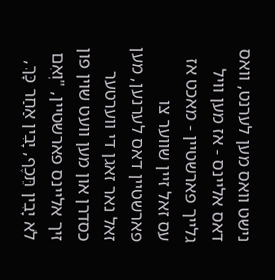נישט וואס מען לערנט, וואס דאס אליינס - אז מען וויל גלייך פארשטיין - מאכט אז עס זאל זיין שווער צו פארשטיין דאס לערנען, מען זאל נאר זאגן די ווערטער כסדרן און מען וועט שוין פון זיך אליינס פארשטיין, "וְאִם לֹא יָבִין תֵּכֶף, יָבִין אַחַר כָּךְ,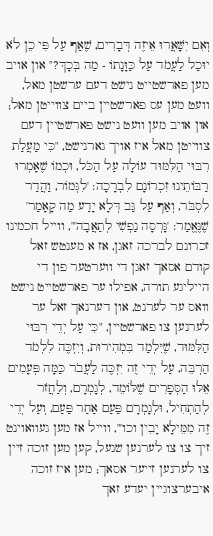וְאִם יִשָּׁאֲרוּ אֵיזֶה דְּבָרִים, שֶׁאַף עַל פִּי כֵן לֹא יוּכַל לַעֲמֹד עַל כַּוָּנָתוֹ - מַה בְּכָךְ?" און אויב מען פארשטייט נישט דעם ערשטן מאל, וועט מען עס פארשטיין ביים צווייטן מאל; און אויב מען וועט נישט פארשטיין דעם צווייטן מאל איז אויך גארנישט, "כִּי מַעֲלַת רִבּוּי הַלִּמּוּד עוֹלָה עַל הַכֹּל, וּכְמוֹ שֶׁאָמְרוּ רַבּוֹתֵינוּ זִכְרוֹנָם לִבְרָכָה: 'לִגְּמוֹר, וַהֲדַר לִסְבֹּר, וְאַף עַל גַּב דְּלָא יָדַע מַה קָאָמַר' שֶׁנֶּאֱמַר: 'גָּרְסָה נַפְשִׁי לְתַאֲבָה'", ווייל חכמינו זכרונם לברכה זאגן, אז א מענטש זאל קודם אסאך זאגן די ווערטער פון די הייליגע תורה, אפילו ער פארשטייט נישט וואס ער לערנט, און דערנאך זאל ער לערנען צו פארשטיין, "כִּי עַל יְדֵי רִבּוּי הַלִּמּוּד, שֶׁיִּלְמַד בִּמְהִירוּת, וְיִזְכֶּה לִלְמֹד הַרְבֵּה, עַל יְדֵי זֶה יִזְכֶּה לַעֲבֹר כַּמָּה פְּעָמִים אֵלּוּ הַסְּפָרִים שֶׁלּוֹמֵד, לְגָמְרָם, וְלַחֲזֹר לְהַתְחִיל, וּלְגָמְרָם פַּעַם אַחַר פַּעַם, וְעַל יְדֵי זֶה מִמֵּילָא יָבִין וכו'", ווייל אז מען געוואוינט זיך צו צו לערנען שנעל, קען מען זוכה זיין צו לערנען זייער אסאך; מען איז זוכה איבערצוגיין יעדע זאך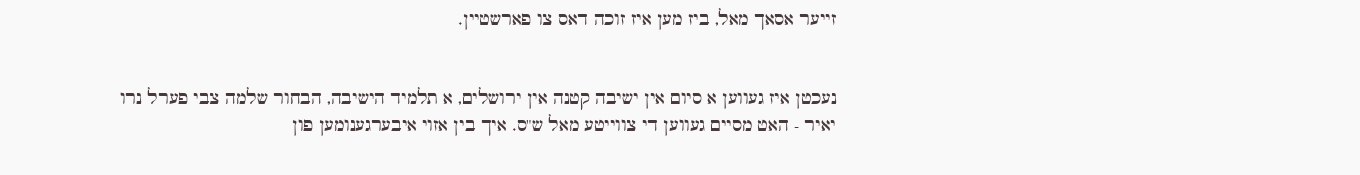זייער אסאך מאל, ביז מען איז זוכה דאס צו פארשטיין.


נעכטן איז געווען א סיום אין ישיבה קטנה אין ירושלים, א תלמיד הישיבה, הבחור שלמה צבי פערל נרו יאיר - האט מסיים געווען די צווייטע מאל ש"ס. איך בין אזוי איבערגענומען פון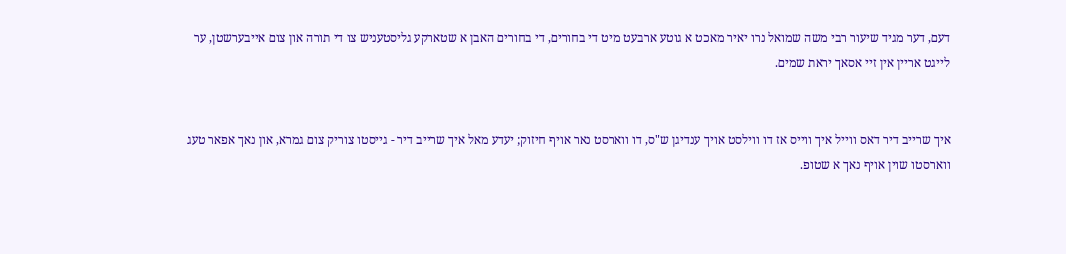דעם, דער מגיד שיעור רבי משה שמואל נרו יאיר מאכט א גוטע ארבעט מיט די בחורים, די בחורים האבן א שטארקע גליסטעניש צו די תורה און צום אייבערשטן, ער לייגט אריין אין זיי אסאך יראת שמים.


איך שרייב דיר דאס ווייל איך ווייס אז דו ווילסט אויך ענדיגן ש"ס, דו ווארסט נאר אויף חיזוק; יעדע מאל איך שרייב דיר - גייסטו צוריק צום גמרא, און נאך אפאר טעג ווארסטו שוין אויף נאך א שטופ.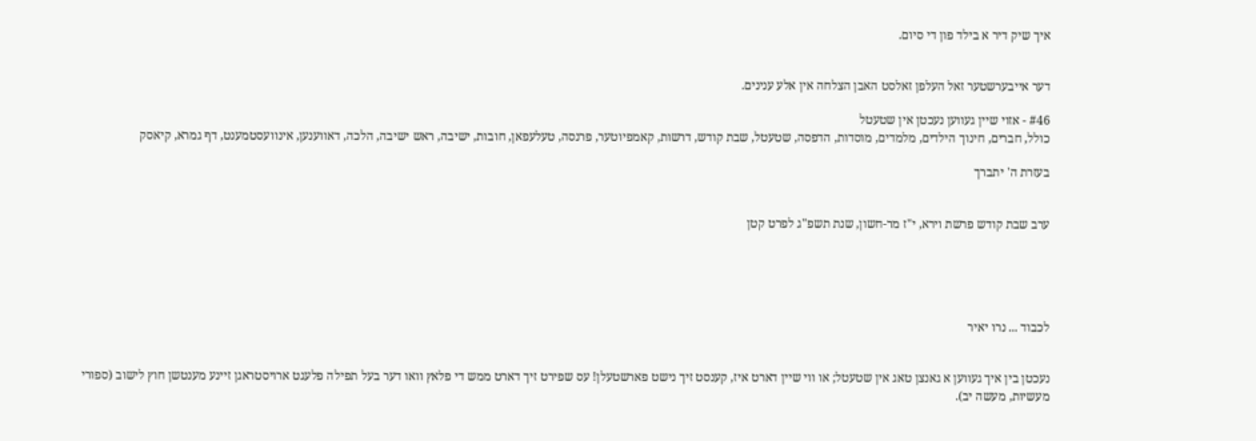איך שיק דיר א בילד פון די סיום.


דער אייבערשטער זאל העלפן זאלסט האבן הצלחה אין אלע ענינים.

#46 - אזוי שיין געווען נעכטן אין שטעטל
כולל, חברים, חינוך הילדים, מלמדים, מוסדות, הדפסה, שטעטל, שבת קודש, דרשות, קאמפיוטער, פרנסה, טעלעפאן, חובות, ישיבה, ראש ישיבה, הלכה, דאווענען, אינוועסטמענט, דף גמרא, קיאסק

בעזרת ה' יתברך


ערב שבת קודש פרשת וירא, י"ז מר-חשון, שנת תשפ"ג לפרט קטן





לכבוד ... נרו יאיר


נעכטן בין איך געווען א גאנצן טאג אין שטעטל; או ווי שיין דארט איז, קענסט זיך נישט פארשטעלן! עס שפירט זיך דארט ממש די פלאץ וואו דער בעל תפילה פלעגט ארויסטראגן זיינע מענטשן חוץ לישוב (ספורי מעשיות, מעשה יב).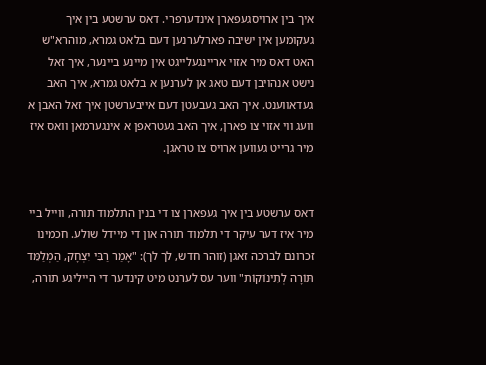איך בין ארויסגעפארן אינדערפרי. דאס ערשטע בין איך געקומען אין ישיבה פארלערנען דעם בלאט גמרא, מוהרא"ש האט דאס מיר אזוי אריינגעלייגט אין מיינע ביינער, איך זאל נישט אנהויבן דעם טאג אן לערנען א בלאט גמרא, איך האב געדאווענט. איך האב געבעטן דעם אייבערשטן איך זאל האבן א וועג ווי אזוי צו פארן, איך האב געטראפן א אינגערמאן וואס איז מיר גרייט געווען ארויס צו טראגן.


דאס ערשטע בין איך געפארן צו די בנין התלמוד תורה, ווייל ביי מיר איז דער עיקר די תלמוד תורה און די מיידל שולע. חכמינו זכרונם לברכה זאגן (זוהר חדש, לך לך): "אָמַר רַבִּי יִצְחָק, הַמְלַמֵּד תּוֹרָה לְתִינוֹקוֹת" ווער עס לערנט מיט קינדער די הייליגע תורה,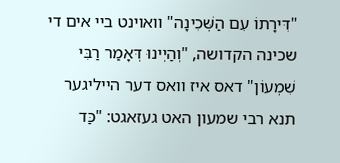"דִּירָתוֹ עִם הַשְּׁכִינָה" וואוינט ביי אים די שכינה הקדושה, "וְהַיְינוּ דְּאָמַר רַבִּי שִׁמְעוֹן" דאס איז וואס דער הייליגער תנא רבי שמעון האט געזאגט: "כַּד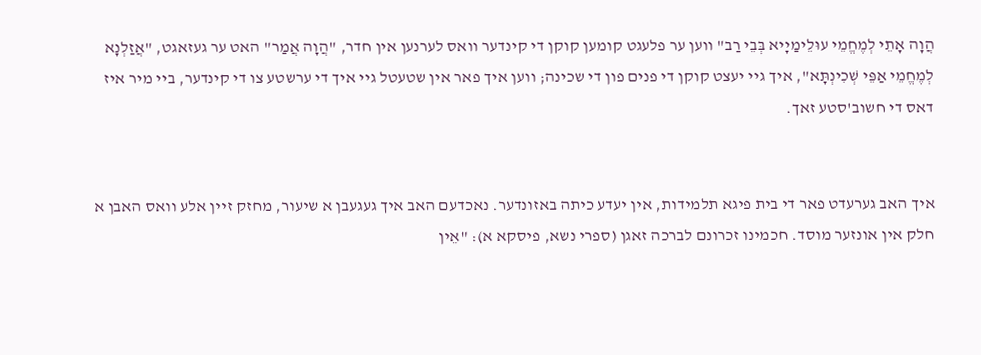הֲוָה אָתֵי לְמֶחֱמֵי עוּלֵימַיָיא בְּבֵי רַב" ווען ער פלעגט קומען קוקן די קינדער וואס לערנען אין חדר, "הֲוָה אֲמַר" האט ער געזאגט, "אֲזַלְנָא לְמֶחֱמֵי אַפֵּי שְׁכִינְתָּא", איך גיי יעצט קוקן די פנים פון די שכינה; ווען איך פאר אין שטעטל גיי איך די ערשטע צו די קינדער, ביי מיר איז דאס די חשוב'סטע זאך.


איך האב גערעדט פאר די בית פיגא תלמידות, אין יעדע כיתה באזונדער. נאכדעם האב איך געגעבן א שיעור, מחזק זיין אלע וואס האבן א חלק אין אונזער מוסד. חכמינו זכרונם לברכה זאגן (ספרי נשא, פיסקא א): "אֵין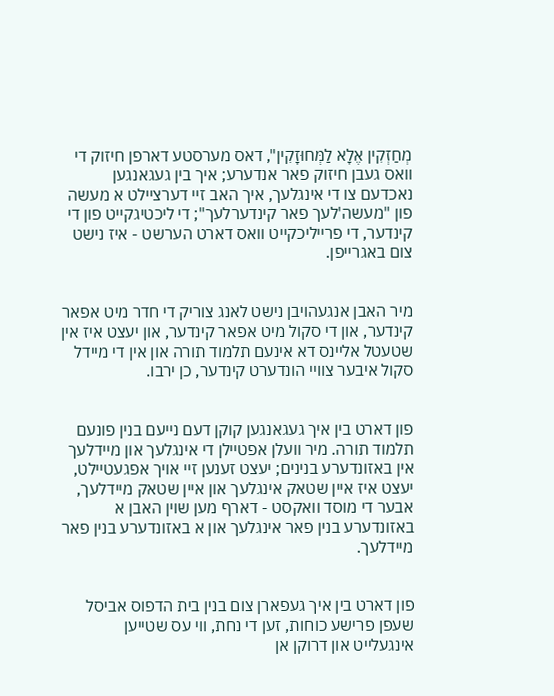מְחַזְקִין אֶלָא לַמְּחוּזָקִין", דאס מערסטע דארפן חיזוק די וואס געבן חיזוק פאר אנדערע; איך בין געגאנגען נאכדעם צו די אינגלעך, איך האב זיי דערציילט א מעשה פון "מעשה'לעך פאר קינדערלעך"; די ליכטיגקייט פון די קינדער, די פרייליכקייט וואס דארט הערשט - איז נישט צום באגרייפן.


מיר האבן אנגעהויבן נישט לאנג צוריק די חדר מיט אפאר קינדער, און די סקול מיט אפאר קינדער, און יעצט איז אין שטעטל אליינס דא אינעם תלמוד תורה און אין די מיידל סקול איבער צוויי הונדערט קינדער, כן ירבו.


פון דארט בין איך געגאנגען קוקן דעם נייעם בנין פונעם תלמוד תורה. מיר וועלן אפטיילן די אינגלעך און מיידלעך אין באזונדערע בנינים; יעצט זענען זיי אויך אפגעטיילט, יעצט איז איין שטאק אינגלעך און איין שטאק מיידלעך, אבער די מוסד וואקסט - דארף מען שוין האבן א באזונדערע בנין פאר אינגלעך און א באזונדערע בנין פאר מיידלעך.


פון דארט בין איך געפארן צום בנין בית הדפוס אביסל שעפן פרישע כוחות, זען די נחת, ווי עס שטייען אינגעלייט און דרוקן אן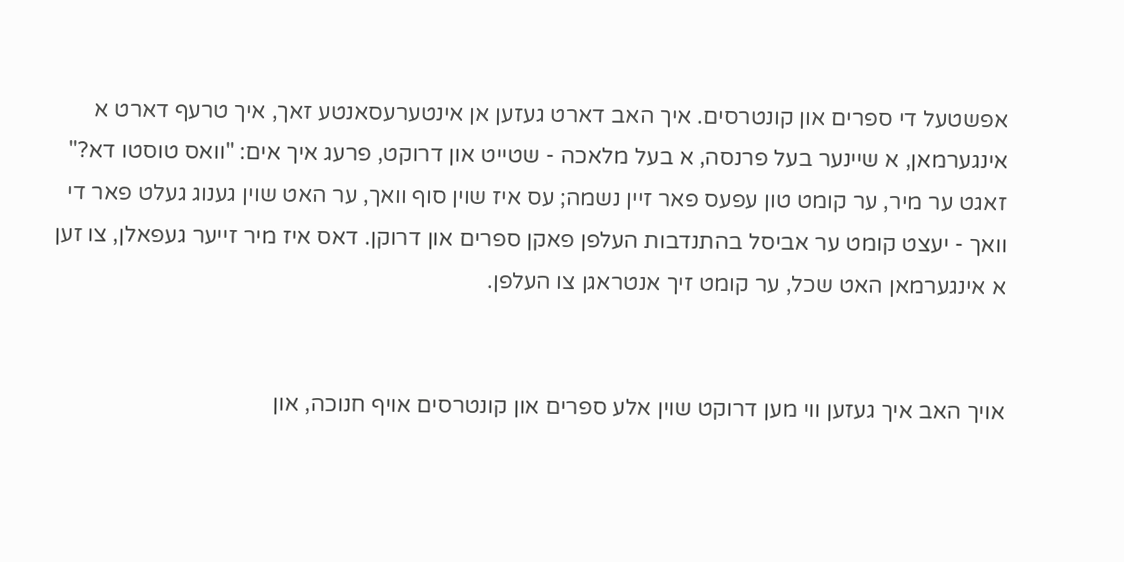אפשטעל די ספרים און קונטרסים. איך האב דארט געזען אן אינטערעסאנטע זאך, איך טרעף דארט א אינגערמאן, א שיינער בעל פרנסה, א בעל מלאכה - שטייט און דרוקט, פרעג איך אים: "וואס טוסטו דא?" זאגט ער מיר, ער קומט טון עפעס פאר זיין נשמה; עס איז שוין סוף וואך, ער האט שוין גענוג געלט פאר די וואך - יעצט קומט ער אביסל בהתנדבות העלפן פאקן ספרים און דרוקן. דאס איז מיר זייער געפאלן, צו זען א אינגערמאן האט שכל, ער קומט זיך אנטראגן צו העלפן.


אויך האב איך געזען ווי מען דרוקט שוין אלע ספרים און קונטרסים אויף חנוכה, און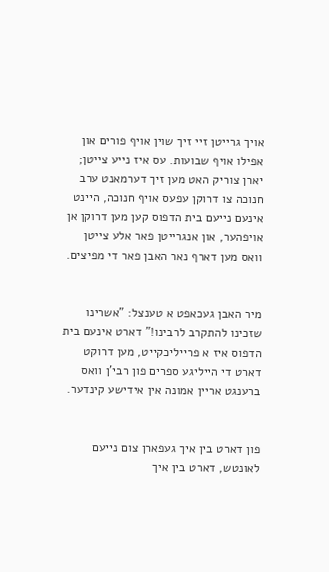אויך גרייטן זיי זיך שוין אויף פורים און אפילו אויף שבועות. עס איז נייע צייטן; יארן צוריק האט מען זיך דערמאנט ערב חנוכה צו דרוקן עפעס אויף חנוכה, היינט אינעם נייעם בית הדפוס קען מען דרוקן אן אויפהער, און אנגרייטן פאר אלע צייטן וואס מען דארף נאר האבן פאר די מפיצים.


מיר האבן געכאפט א טענצל: "אשרינו שזכינו להתקרב לרבינו!" דארט אינעם בית הדפוס איז א פרייליכקייט, מען דרוקט דארט די הייליגע ספרים פון רבי'ן וואס ברענגט אריין אמונה אין אידישע קינדער.


פון דארט בין איך געפארן צום נייעם לאונטש, דארט בין איך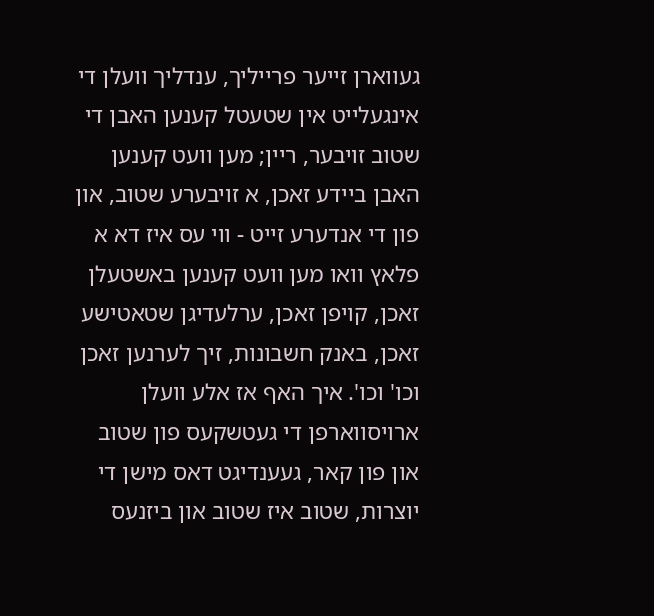געווארן זייער פרייליך, ענדליך וועלן די אינגעלייט אין שטעטל קענען האבן די שטוב זויבער, ריין; מען וועט קענען האבן ביידע זאכן, א זויבערע שטוב, און פון די אנדערע זייט - ווי עס איז דא א פלאץ וואו מען וועט קענען באשטעלן זאכן, קויפן זאכן, ערלעדיגן שטאטישע זאכן, באנק חשבונות, זיך לערנען זאכן וכו' וכו'. איך האף אז אלע וועלן ארויסווארפן די געטשקעס פון שטוב און פון קאר, געענדיגט דאס מישן די יוצרות, שטוב איז שטוב און ביזנעס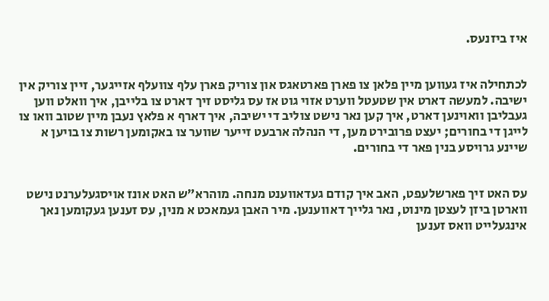איז ביזנעס.


לכתחילה איז געווען מיין פלאן צו פארן פארטאגס און צוריק פארן עלף צוועלף אזייגער, זיין צוריק אין ישיבה. למעשה דארט אין שטעטל ווערט אזוי גוט אז עס גליסט זיך דארט צו בלייבן, איך וואלט ווען געבליבן וואוינען דארט, איך קען נאר נישט צוליב די ישיבה, איך דארף א פלאץ נעבן מיין שטוב וואו צו לייגן די בחורים; יעצט פרובירט מען, די הנהלה ארבעט זייער שווער צו באקומען רשות צו בויען א שיינע גרויסע בנין פאר די בחורים.


עס האט זיך פארשלעפט, האב איך קודם געדאווענט מנחה. מוהרא"ש האט אונז אויסגעלערנט נישט ווארטן ביזן לעצטן מינוט, נאר גלייך דאווענען. מיר האבן געמאכט א מנין, עס זענען געקומען נאך אינגעלייט וואס זענען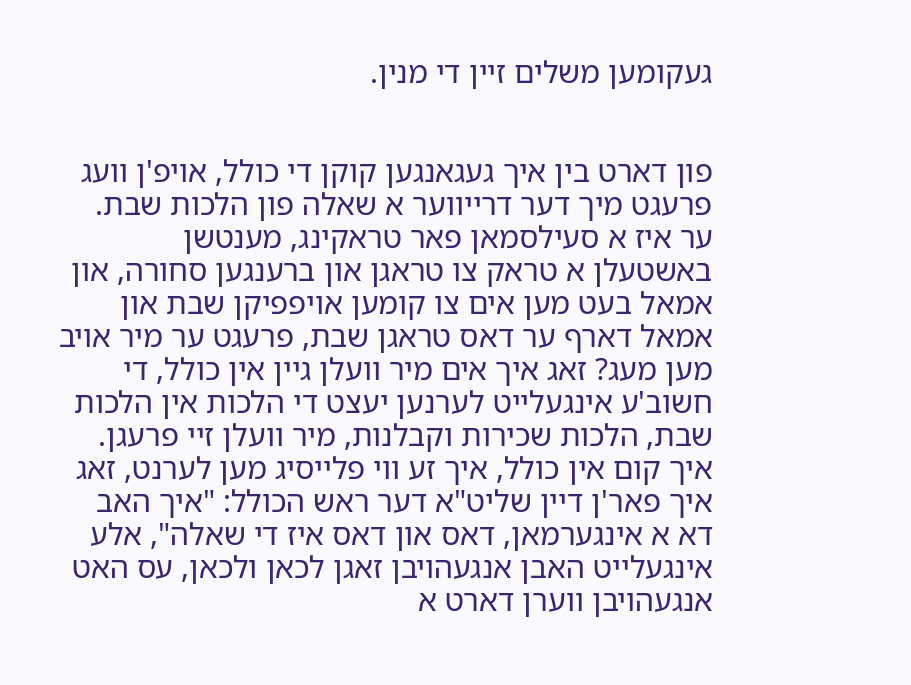געקומען משלים זיין די מנין.


פון דארט בין איך געגאנגען קוקן די כולל, אויפ'ן וועג פרעגט מיך דער דרייווער א שאלה פון הלכות שבת. ער איז א סעילסמאן פאר טראקינג, מענטשן באשטעלן א טראק צו טראגן און ברענגען סחורה, און אמאל בעט מען אים צו קומען אויפפיקן שבת און אמאל דארף ער דאס טראגן שבת, פרעגט ער מיר אויב מען מעג? זאג איך אים מיר וועלן גיין אין כולל, די חשוב'ע אינגעלייט לערנען יעצט די הלכות אין הלכות שבת, הלכות שכירות וקבלנות, מיר וועלן זיי פרעגן. איך קום אין כולל, איך זע ווי פלייסיג מען לערנט, זאג איך פאר'ן דיין שליט"א דער ראש הכולל: "איך האב דא א אינגערמאן, דאס און דאס איז די שאלה", אלע אינגעלייט האבן אנגעהויבן זאגן לכאן ולכאן, עס האט אנגעהויבן ווערן דארט א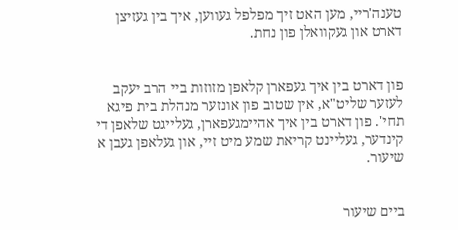טענה'ריי, מען האט זיך מפלפל געווען, איך בין געזיצן דארט און געקוואלן פון נחת.


פון דארט בין איך געפארן קלאפן מזוזות ביי הרב יעקב לעזער שליט"א, אין שטוב פון אונזער מנהלת בית פיגא תחי'. פון דארט בין איך אהיימגעפארן, געלייגט שלאפן די קינדער, געליינט קריאת שמע מיט זיי, און געלאפן געבן א שיעור.


ביים שיעור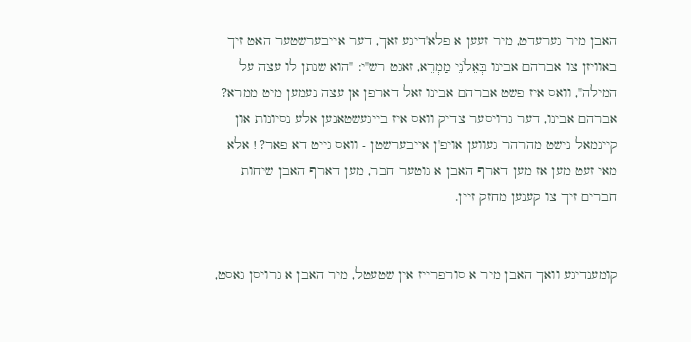האבן מיר גערעדט, מיר זעען א פלא'דיגע זאך, דער אייבערשטער האט זיך באוויזן צו אברהם אבינו בְּאֵלֹנֵי מַמְרֵא, זאגט רש"י: "הוא שנתן לו עצה על המילה", וואס איז פשט אברהם אבינו זאל דארפן אן עצה נעמען מיט ממרא? אברהם אבינו, דער גרויסער צדיק וואס איז בייגעשטאנען אלע נסיונות און קיינמאל נישט מהרהר געווען אויפ'ן אייבערשטן - וואס גייט דא פאר?! אלא מאי זעט מען אז מען דארף האבן א גוטער חבר, מען דארף האבן שיחות חברים זיך צו קענען מחזק זיין.


קומענדיגע וואך האבן מיר א סורפרייז אין שטעטל, מיר האבן א גרויסן גאסט,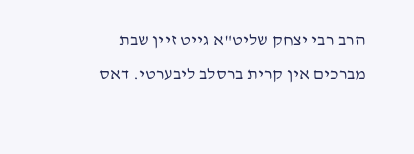הרב רבי יצחק שליט"א גייט זיין שבת מברכים אין קרית ברסלב ליבערטי. דאס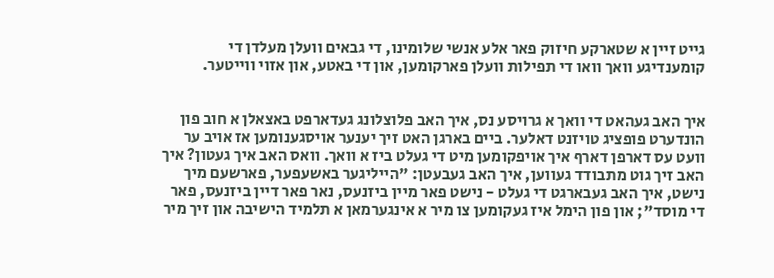גייט זיין א שטארקע חיזוק פאר אלע אנשי שלומינו, די גבאים וועלן מעלדן די קומענדיגע וואך וואו די תפילות וועלן פארקומען, און די באטע, און אזוי ווייטער.


איך האב געהאט די וואך א גרויסע נס, איך האב פלוצלונג געדארפט באצאלן א חוב פון הונדערט פופציג טויזנט דאלער. ביים בארגן האט זיך יענער אויסגענומען אז אויב ער וועט עס דארפן דארף איך אויפקומען מיט די געלט ביז א וואך. וואס האב איך געטון? איך האב זיך גוט מתבודד געווען, איך האב געבעטן: "הייליגער באשעפער, פארשעם מיך נישט, איך האב געבארגט די געלט - נישט פאר מיין ביזנעס, נאר פאר דיין ביזנעס, פאר די מוסד"; און פון הימל איז געקומען צו מיר א אינגערמאן א תלמיד הישיבה און זיך מיר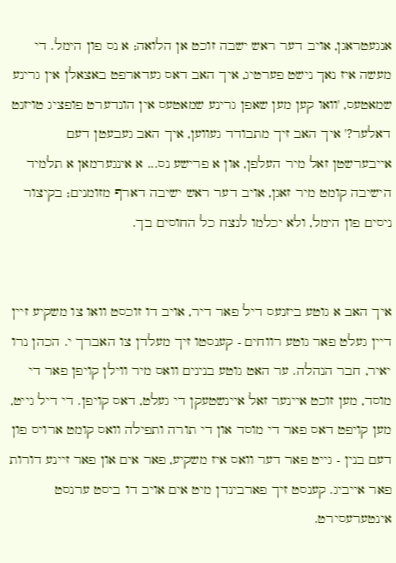אנגעטראגן, אויב דער ראש ישבה זוכט אן הלואה; א נס פון הימל. די מעשה איז נאך נישט פערטיג, איך האב דאס געדארפט באצאלן אין גרינע שמאטעס, 'וואו קען מען שאפן גרינע שמאטעס אין הונדערט פופציג טויזנט דאלער?' איך האב זיך מתבודד געווען, איך האב געבעטן דעם אייבערשטן זאל מיר העלפן, און א פרישע נס... א אינגערמאן א תלמיד הישיבה קומט מיר זאגן, אויב דער ראש ישיבה דארף מזומנים; בקיצור ניסים פון הימל, ולא יכלמו לנצח כל החוסים בך.


איך האב א גוטע ביזנעס דיל פאר דיר, אויב דו זוכסט וואו צו משקיע זיין דיין געלט פאר גוטע רווחים - קענסטו זיך מעלדן צו האברך י. הכהן נרו יאיר, חבר הנהלה. ער האט גוטע בנינים וואס מיר ווילן קויפן פאר די מוסד, מען זוכט איינער זאל איינשטעקן די געלט, דאס קויפן. די דיל גייט, מען קויפט דאס פאר די מוסד און די תורה ותפילה וואס קומט ארויס פון דעם בנין - גייט פאר דער וואס איז משקיע, פאר אים און פאר זיינע דורות פאר אייביג. קענסט זיך פארבינדן מיט אים אויב דו ביסט ערנסט אינטערעסירט.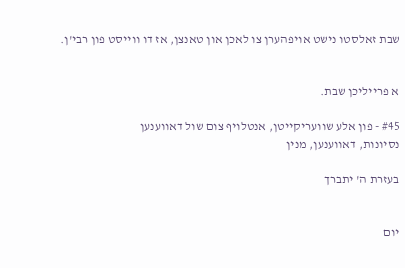שבת זאלסטו נישט אויפהערן צו לאכן און טאנצן, אז דו ווייסט פון רבי'ן.


א פרייליכן שבת.

#45 - פון אלע שוועריקייטן, אנטלויף צום שול דאווענען
נסיונות, דאווענען, מנין

בעזרת ה' יתברך


יום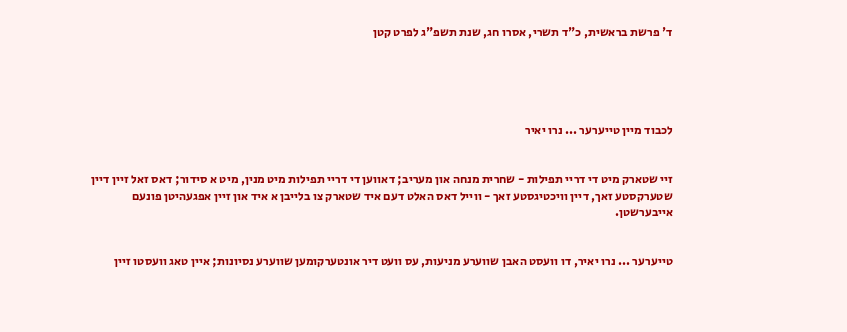ד' פרשת בראשית, כ"ד תשרי, אסרו חג, שנת תשפ"ג לפרט קטן





לכבוד מיין טייערער ... נרו יאיר


זיי שטארק מיט די דריי תפילות - שחרית מנחה און מעריב; דאווען די דריי תפילות מיט מנין, מיט א סידור; דאס זאל זיין דיין שטערקסטע זאך, דיין וויכטיגסטע זאך - ווייל דאס האלט דעם איד שטארק צו בלייבן א איד און זיין אפגעהיטן פונעם אייבערשטן.


טייערער ... נרו יאיר, דו וועסט האבן שווערע מניעות, עס וועט דיר אונטערקומען שווערע נסיונות; איין טאג וועסטו זיין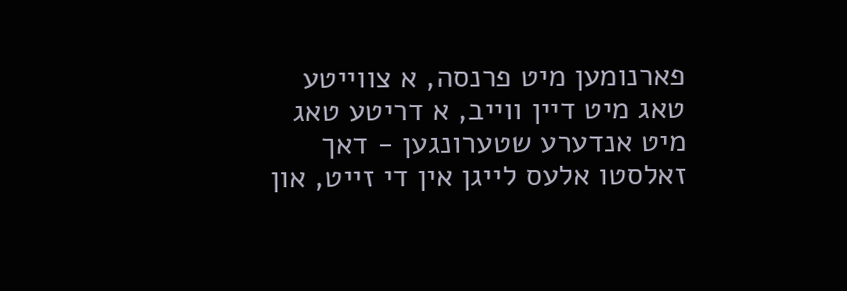פארנומען מיט פרנסה, א צווייטע טאג מיט דיין ווייב, א דריטע טאג מיט אנדערע שטערונגען - דאך זאלסטו אלעס לייגן אין די זייט, און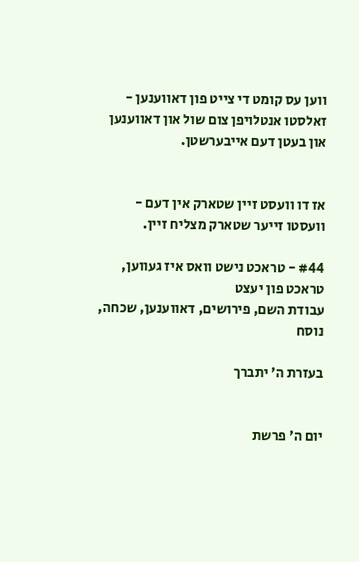ווען עס קומט די צייט פון דאווענען - זאלסטו אנטלויפן צום שול און דאווענען און בעטן דעם אייבערשטן.


אז דו וועסט זיין שטארק אין דעם - וועסטו זייער שטארק מצליח זיין.

#44 - טראכט נישט וואס איז געווען, טראכט פון יעצט
עבודת השם, פירושים, דאווענען, שכחה, נוסח

בעזרת ה' יתברך


יום ה' פרשת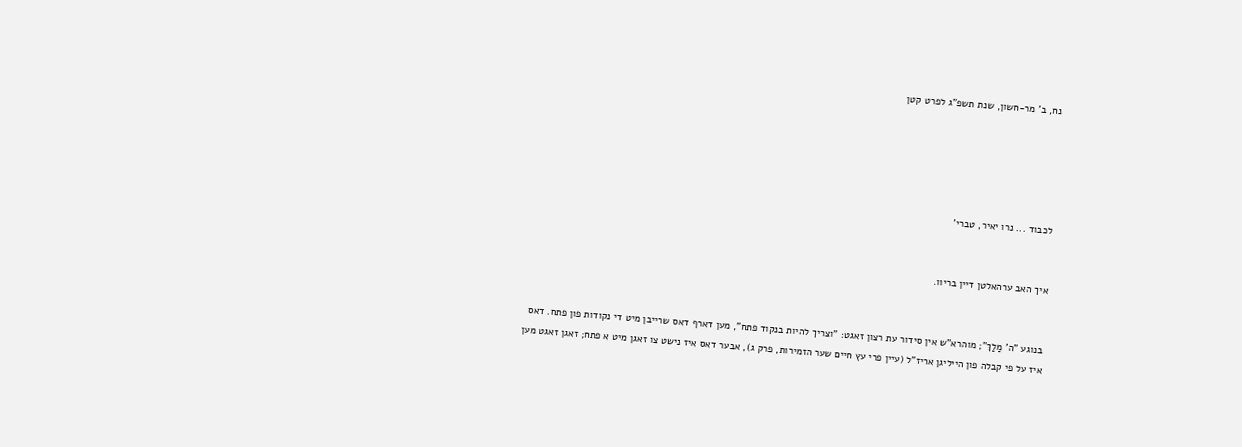נח, ב' מר-חשון, שנת תשפ"ג לפרט קטן





לכבוד ... נרו יאיר, טברי'


איך האב ערהאלטן דיין בריוו.


בנוגע "ה' מַלַךְ"; מוהרא"ש אין סידור עת רצון זאגט: "וצריך להיות בנקוד פתח", מען דארף דאס שרייבן מיט די נקודות פון פתח. דאס איז על פי קבלה פון הייליגן אריז"ל (עיין פרי עץ חיים שער הזמירות, פרק ג), אבער דאס איז נישט צו זאגן מיט א פתח; זאגן זאגט מען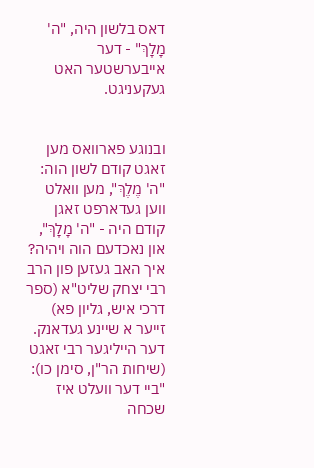דאס בלשון היה, "ה' מָלָךְ" - דער אייבערשטער האט געקעניגט.


ובנוגע פארוואס מען זאגט קודם לשון הוה: "ה' מֶלֶךְ", מען וואלט ווען געדארפט זאגן קודם היה - "ה' מָלָךְ", און נאכדעם הוה ויהיה? איך האב געזען פון הרב רבי יצחק שליט"א (ספר דרכי איש, גליון פא) זייער א שיינע געדאנק. דער הייליגער רבי זאגט (שיחות הר"ן, סימן כו): "ביי דער וועלט איז שכחה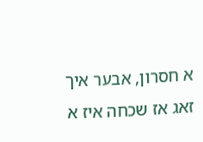א חסרון, אבער איך זאג אז שכחה איז א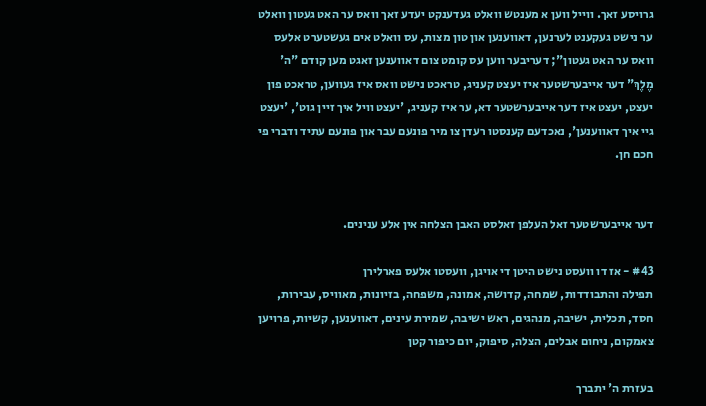גרויסע זאך. ווייל ווען א מענטש וואלט געדענקט יעדע זאך וואס ער האט געטון וואלט ער נישט געקענט לערנען, דאווענען און טון מצות, עס וואלט אים געשטערט אלעס וואס ער האט געטון"; דעריבער ווען עס קומט צום דאווענען זאגט מען קודם "ה' מֶלֶךְ" דער אייבערשטער איז יעצט קעניג, טראכט נישט וואס איז געווען, טראכט פון יעצט, יעצט איז דער אייבערשטער דא, ער איז קעניג, 'יעצט וויל איך זיין גוט', 'יעצט גיי איך דאווענען', נאכדעם קענסטו רעדן צו מיר פונעם עבר און פונעם עתיד ודברי פי חכם חן.


דער אייבערשטער זאל העלפן זאלסט האבן הצלחה אין אלע ענינים.

#43 - אז דו וועסט נישט היטן די אויגן, וועסטו אלעס פארלירן
תפילה והתבודדות, שמחה, קדושה, אמונה, משפחה, בזיונות, מאוויס, עבירות, חסד, תכלית, ישיבה, מנהגים, ראש ישיבה, שמירת עינים, דאווענען, קשיות, פרויען צאמקום, ניחום אבלים, הצלה, סיפוק, יום כיפור קטן

בעזרת ה' יתברך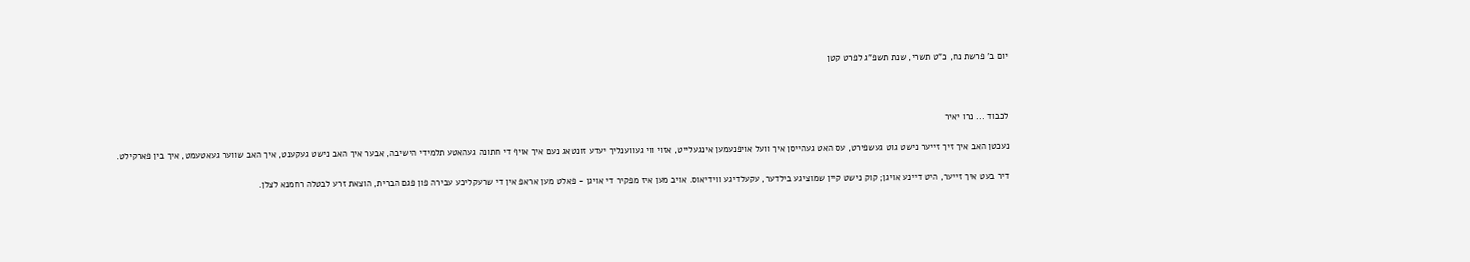יום ב' פרשת נח, כ"ט תשרי, שנת תשפ"ג לפרט קטן





לכבוד ... נרו יאיר


נעכטן האב איך זיך זייער נישט גוט געשפירט, עס האט געהייסן איך וועל אויפנעמען אינגעלייט, אזוי ווי געווענליך יעדע זונטאג נעם איך אויף די חתונה געהאטע תלמידי הישיבה, אבער איך האב נישט געקענט, איך האב שווער געאטעמט, איך בין פארקילט.


דיר בעט איך זייער, היט דיינע אויגן; קוק נישט קיין שמוציגע בילדער, עקעלדיגע ווידיאוס. אויב מען איז מפקיר די אויגן - פאלט מען אראפ אין די שרעקליכע עבירה פון פגם הברית, הוצאת זרע לבטלה רחמנא לצלן.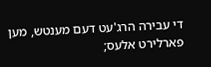די עבירה הרג'עט דעם מענטש, מען פארלירט אלעס;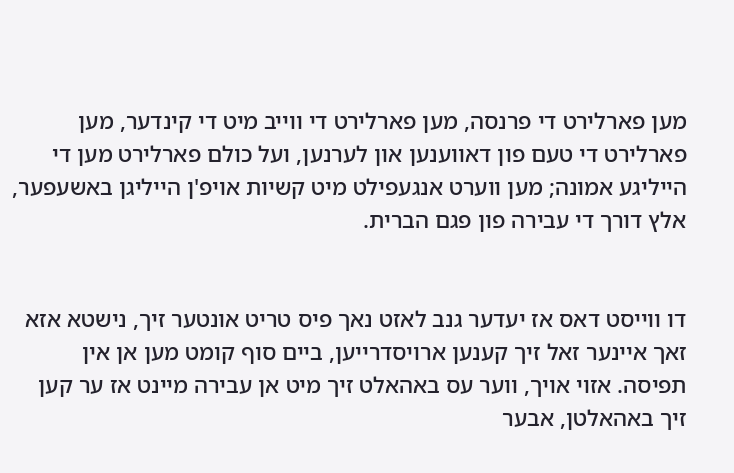מען פארלירט די פרנסה, מען פארלירט די ווייב מיט די קינדער, מען פארלירט די טעם פון דאווענען און לערנען, ועל כולם פארלירט מען די הייליגע אמונה; מען ווערט אנגעפילט מיט קשיות אויפ'ן הייליגן באשעפער, אלץ דורך די עבירה פון פגם הברית.


דו ווייסט דאס אז יעדער גנב לאזט נאך פיס טריט אונטער זיך, נישטא אזא זאך איינער זאל זיך קענען ארויסדרייען, ביים סוף קומט מען אן אין תפיסה. אזוי אויך, ווער עס באהאלט זיך מיט אן עבירה מיינט אז ער קען זיך באהאלטן, אבער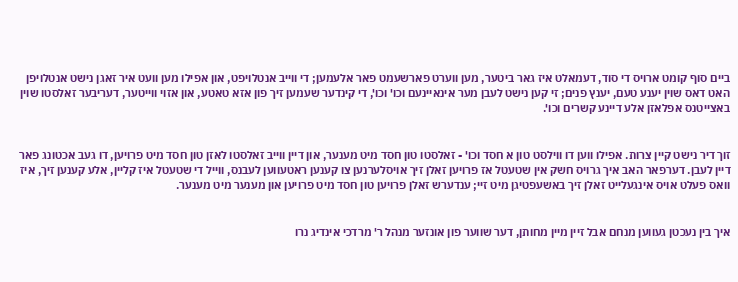ביים סוף קומט ארויס די סוד, דעמאלט איז גאר ביטער, מען ווערט פארשעמט פאר אלעמען; די ווייב אנטלויפט, און אפילו מען וועט איר זאגן נישט אנטלויפן האט דאס שוין יענע טעם, יענץ פנים; זי קען נישט לעבן מער אינאיינעם וכו' וכו', די קינדער שעמען זיך פון אזא טאטע, און אזוי ווייטער, דעריבער זאלסטו שוין באצייטנס אפלאזן אלע דיינע קשרים וכו'.


זוך דיר נישט קיין צרות. אפילו ווען דו ווילסט טון א חסד וכו' - זאלסטו טון חסד מיט מענער, און דיין ווייב זאלסטו לאזן טון חסד מיט פרויען, דו געב אכטונג פאר דיין לעבן. דערפאר האב איך גרויס חשק אין שטעטל אז פרויען זאלן זיך אויסלערנען צו קענען ראטעווען לעבנס, ווייל די שטעטל איז קליין, אלע קענען זיך, איז וואס פעלט אויס אינגעלייט זאלן זיך באשעפטיגן מיט זיי; ענדערש זאלן פרויען טון חסד מיט פרויען און מענער מיט מענער.


איך בין נעכטן געווען מנחם אבל זיין מיין מחותן, דער שווער פון אונזער מנהל ר' מרדכי אינדיג נרו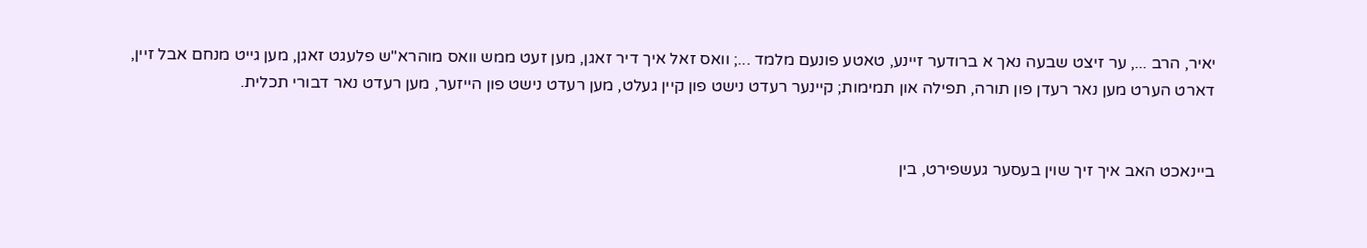יאיר, הרב ..., ער זיצט שבעה נאך א ברודער זיינע, טאטע פונעם מלמד ...; וואס זאל איך דיר זאגן, מען זעט ממש וואס מוהרא"ש פלעגט זאגן, מען גייט מנחם אבל זיין, דארט הערט מען נאר רעדן פון תורה, תפילה און תמימות; קיינער רעדט נישט פון קיין געלט, מען רעדט נישט פון הייזער, מען רעדט נאר דבורי תכלית.


ביינאכט האב איך זיך שוין בעסער געשפירט, בין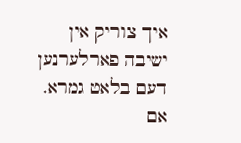איך צוריק אין ישיבה פארלערנען דעם בלאט גמרא. אם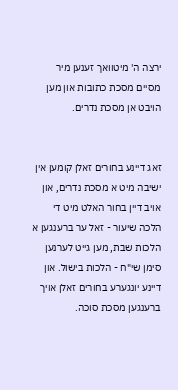ירצה ה' מיטוואך זענען מיר מסיים מסכת כתובות און מען הויבט אן מסכת נדרים.


זאג דיינע בחורים זאלן קומען אין ישיבה מיט א מסכת נדרים, און אויב דיין בחור האלט מיט די הלכה שיעור - זאל ער ברענגען א הלכות שבת, מען גייט לערנען סימן שי"ח - הלכות בישול. און דיינע יונגערע בחורים זאלן אויך ברענגען מסכת סוכה.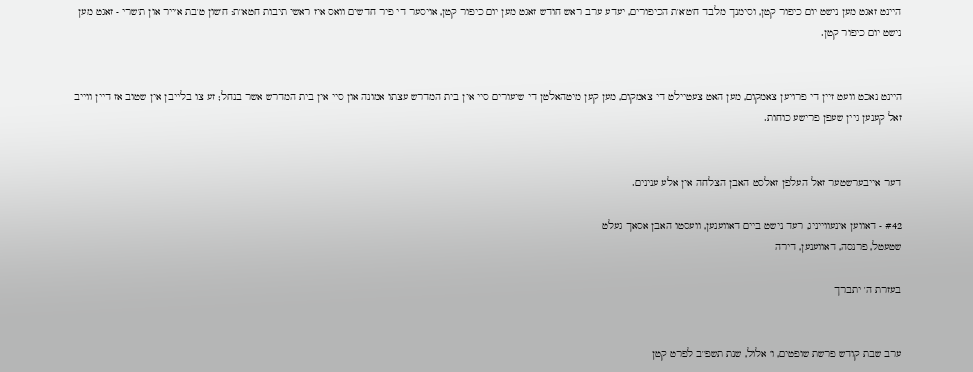היינט זאגט מען נישט יום כיפור קטן, וסימנך מלבד ח'ט'א'ת הכיפורים, יעדע ערב ראש חודש זאגט מען יום כיפור קטן, אויסער די פיר חדשים וואס איז ראשי תיבות חטא"ת: ח'שון ט'בת א'ייר און ת'שרי - זאגט מען נישט יום כיפור קטן.


היינט נאכט וועט זיין די פרויען צאמקום, מען האט צעטיילט די צאמקום, מען קען מיטהאלטן די שיעורים סיי אין בית המדרש עצתו אמונה און סיי אין בית המדרש אשר בנחל; זע צו בלייבן אין שטוב אז דיין ווייב זאל קענען גיין שעפן פרישע כוחות.


דער אייבערשטער זאל העלפן זאלסט האבן הצלחה אין אלע ענינים.

#42 - דאווען אינעווייניג, רעד נישט ביים דאווענען, וועסטו האבן אסאך געלט
שטעטל, פרנסה, דאווענען, דירה

בעזרת ה' יתברך


ערב שבת קודש פרשת שופטים, ו' אלול, שנת תשפ"ב לפרט קטן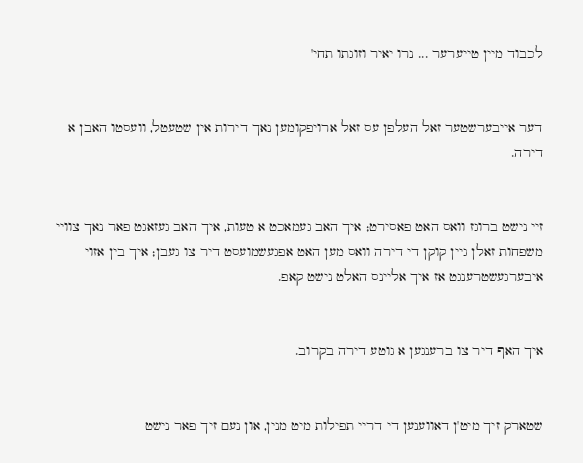לכבוד מיין טייערער ... נרו יאיר וזוגתו תחי'


דער אייבערשטער זאל העלפן עס זאל ארויפקומען נאך דירות אין שטעטל, וועסטו האבן א דירה.


זיי נישט ברוגז וואס האט פאסירט; איך האב געמאכט א טעות, איך האב געזאגט פאר נאך צוויי משפחות זאלן גיין קוקן די דירה וואס מען האט אפגעשמועסט דיר צו געבן; איך בין אזוי איבערגעשטרענגט אז איך אליינס האלט נישט קאפ.


איך האף דיר צו ברענגען א גוטע דירה בקרוב.


שטארק זיך מיט'ן דאווענען די דריי תפילות מיט מנין, און נעם זיך פאר נישט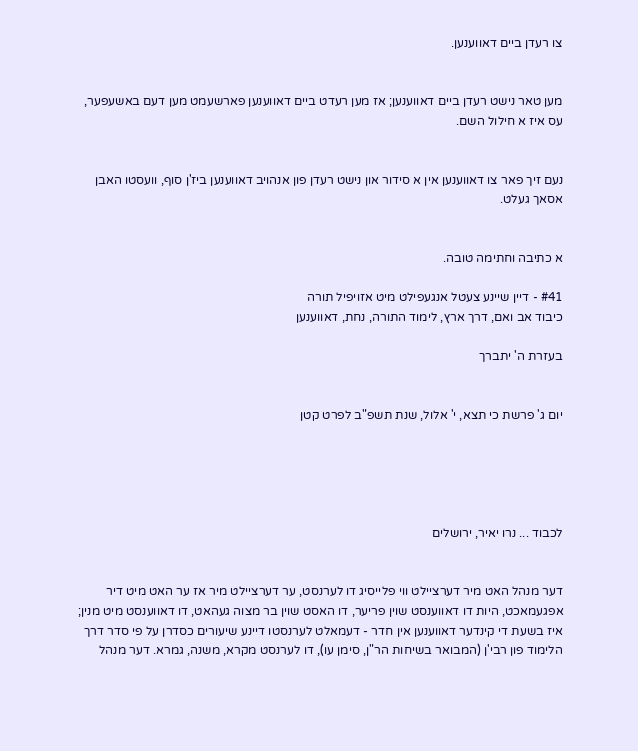צו רעדן ביים דאווענען.


מען טאר נישט רעדן ביים דאווענען; אז מען רעדט ביים דאווענען פארשעמט מען דעם באשעפער, עס איז א חילול השם.


נעם זיך פאר צו דאווענען אין א סידור און נישט רעדן פון אנהויב דאווענען ביז'ן סוף, וועסטו האבן אסאך געלט.


א כתיבה וחתימה טובה.

#41 - דיין שיינע צעטל אנגעפילט מיט אזויפיל תורה
כיבוד אב ואם, דרך ארץ, לימוד התורה, נחת, דאווענען

בעזרת ה' יתברך


יום ג' פרשת כי תצא, י' אלול, שנת תשפ"ב לפרט קטן





לכבוד ... נרו יאיר, ירושלים


דער מנהל האט מיר דערציילט ווי פלייסיג דו לערנסט, ער דערציילט מיר אז ער האט מיט דיר אפגעמאכט, היות דו דאווענסט שוין פריער, דו האסט שוין בר מצוה געהאט, דו דאווענסט מיט מנין; איז בשעת די קינדער דאווענען אין חדר - דעמאלט לערנסטו דיינע שיעורים כסדרן על פי סדר דרך הלימוד פון רבי'ן (המבואר בשיחות הר"ן, סימן עו), דו לערנסט מקרא, משנה, גמרא. דער מנהל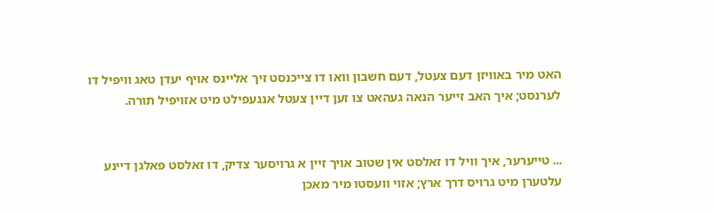האט מיר באוויזן דעם צעטל, דעם חשבון וואו דו צייכנסט זיך אליינס אויף יעדן טאג וויפיל דו לערנסט; איך האב זייער הנאה געהאט צו זען דיין צעטל אנגעפילט מיט אזויפיל תורה.


... טייערער, איך וויל דו זאלסט אין שטוב אויך זיין א גרויסער צדיק, דו זאלסט פאלגן דיינע עלטערן מיט גרויס דרך ארץ; אזוי וועסטו מיר מאכן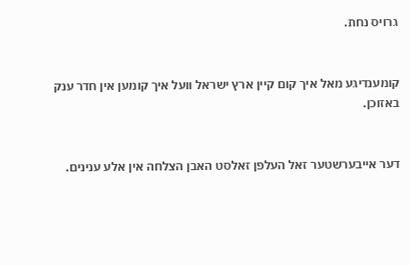גרויס נחת.


קומענדיגע מאל איך קום קיין ארץ ישראל וועל איך קומען אין חדר ענק באזוכן.


דער אייבערשטער זאל העלפן זאלסט האבן הצלחה אין אלע ענינים.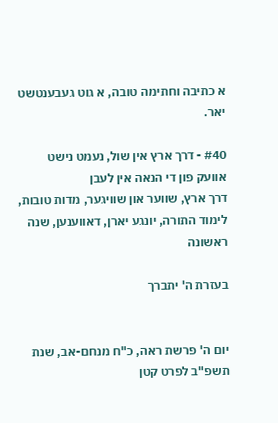א כתיבה וחתימה טובה, א גוט געבענטשט יאר.

#40 - דרך ארץ אין שול, נעמט נישט אוועק פון די הנאה אין לעבן
דרך ארץ, שווער און שוויגער, מדות טובות, לימוד התורה, יונגע יארן, דאווענען, שנה ראשונה

בעזרת ה' יתברך


יום ה' פרשת ראה, כ"ח מנחם-אב, שנת תשפ"ב לפרט קטן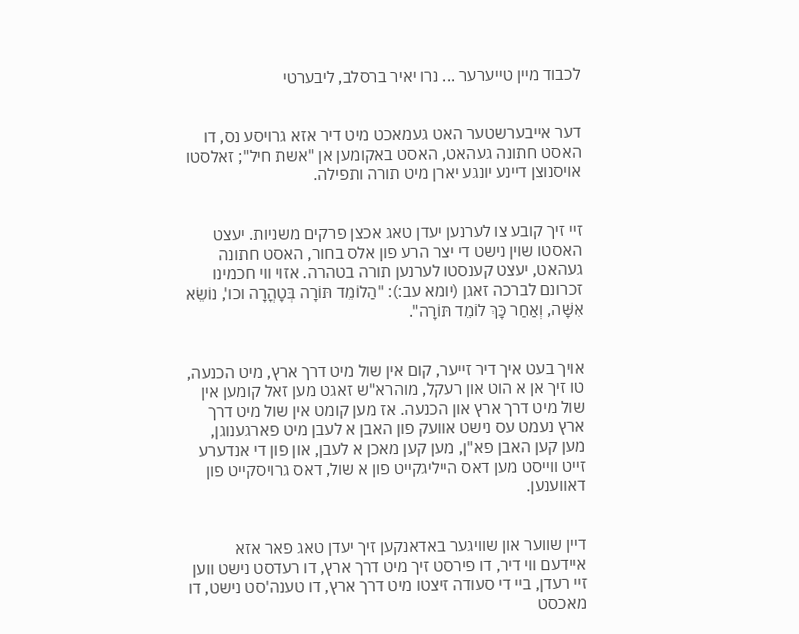לכבוד מיין טייערער ... נרו יאיר ברסלב, ליבערטי


דער אייבערשטער האט געמאכט מיט דיר אזא גרויסע נס, דו האסט חתונה געהאט, האסט באקומען אן "אשת חיל"; זאלסטו אויסנוצן דיינע יונגע יארן מיט תורה ותפילה.


זיי זיך קובע צו לערנען יעדן טאג אכצן פרקים משניות. יעצט האסטו שוין נישט די יצר הרע פון אלס בחור, האסט חתונה געהאט, יעצט קענסטו לערנען תורה בטהרה. אזוי ווי חכמינו זכרונם לברכה זאגן (יומא עב:): "הַלוֹמֵד תּוֹרָה בְּטָהֳרָה וכו', נוֹשֵׂא אִשָּׁה, וְאַחַר כָּךְ לוֹמֵד תּוֹרָה".


אויך בעט איך דיר זייער, קום אין שול מיט דרך ארץ, מיט הכנעה, טו זיך אן א הוט און רעקל, מוהרא"ש זאגט מען זאל קומען אין שול מיט דרך ארץ און הכנעה. אז מען קומט אין שול מיט דרך ארץ נעמט עס נישט אוועק פון האבן א לעבן מיט פארגענוגן, מען קען האבן פא"ן, מען קען מאכן א לעבן, און פון די אנדערע זייט ווייסט מען דאס הייליגקייט פון א שול, דאס גרויסקייט פון דאווענען.


דיין שווער און שוויגער באדאנקען זיך יעדן טאג פאר אזא איידעם ווי דיר, דו פירסט זיך מיט דרך ארץ, דו רעדסט נישט ווען זיי רעדן, ביי די סעודה זיצטו מיט דרך ארץ, דו טענה'סט נישט, דו מאכסט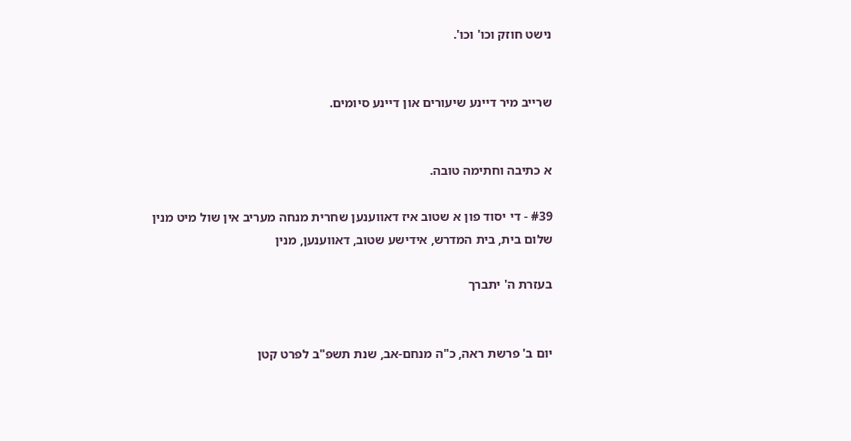נישט חוזק וכו' וכו'.


שרייב מיר דיינע שיעורים און דיינע סיומים.


א כתיבה וחתימה טובה.

#39 - די יסוד פון א שטוב איז דאווענען שחרית מנחה מעריב אין שול מיט מנין
שלום בית, בית המדרש, אידישע שטוב, דאווענען, מנין

בעזרת ה' יתברך


יום ב' פרשת ראה, כ"ה מנחם-אב, שנת תשפ"ב לפרט קטן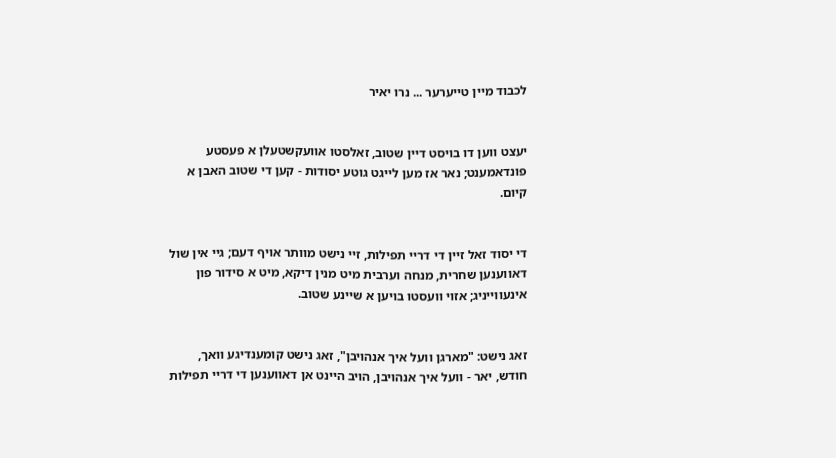לכבוד מיין טייערער ... נרו יאיר


יעצט ווען דו בויסט דיין שטוב, זאלסטו אוועקשטעלן א פעסטע פונדאמענט; נאר אז מען לייגט גוטע יסודות - קען די שטוב האבן א קיום.


די יסוד זאל זיין די דריי תפילות, זיי נישט מוותר אויף דעם; גיי אין שול דאווענען שחרית, מנחה וערבית מיט מנין דיקא, מיט א סידור פון אינעווייניג; אזוי וועסטו בויען א שיינע שטוב.


זאג נישט: "מארגן וועל איך אנהויבן", זאג נישט קומענדיגע וואך, חודש, יאר - וועל איך אנהויבן, הויב היינט אן דאווענען די דריי תפילות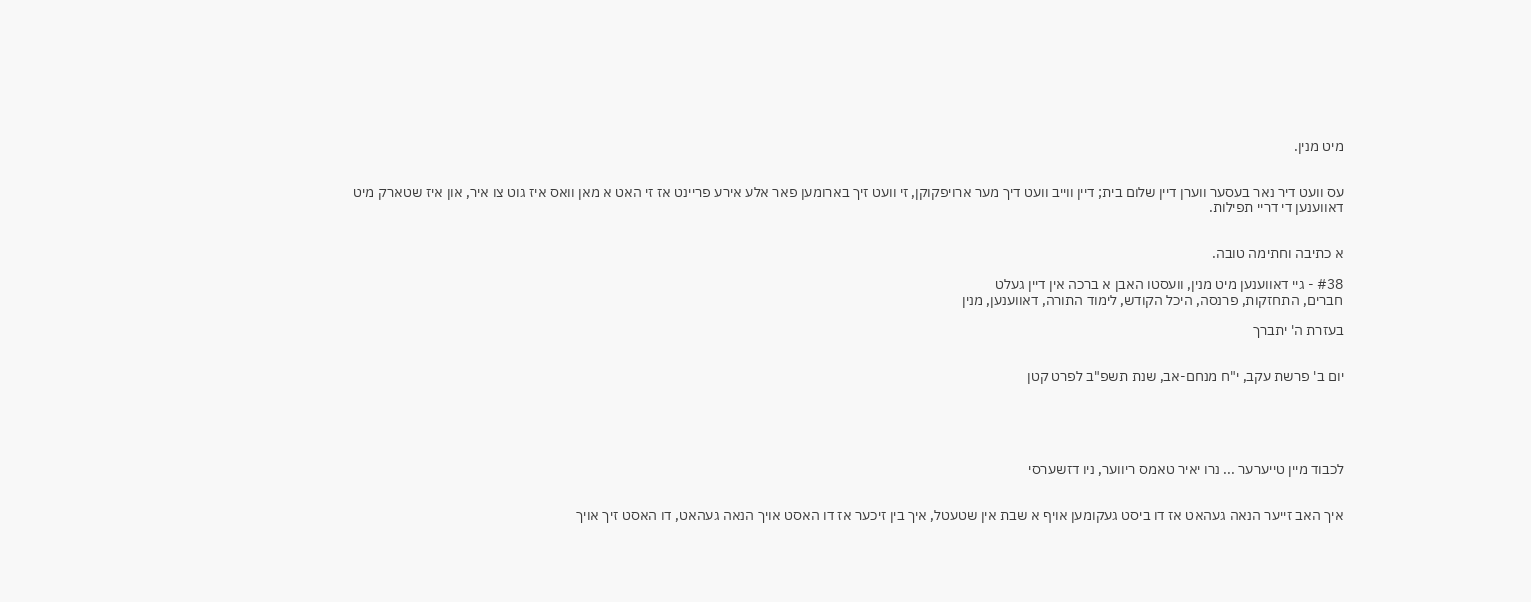מיט מנין.


עס וועט דיר נאר בעסער ווערן דיין שלום בית; דיין ווייב וועט דיך מער ארויפקוקן, זי וועט זיך בארומען פאר אלע אירע פריינט אז זי האט א מאן וואס איז גוט צו איר, און איז שטארק מיט דאווענען די דריי תפילות.


א כתיבה וחתימה טובה.

#38 - גיי דאווענען מיט מנין, וועסטו האבן א ברכה אין דיין געלט
חברים, התחזקות, פרנסה, היכל הקודש, לימוד התורה, דאווענען, מנין

בעזרת ה' יתברך


יום ב' פרשת עקב, י"ח מנחם-אב, שנת תשפ"ב לפרט קטן





לכבוד מיין טייערער ... נרו יאיר טאמס ריווער, ניו דזשערסי


איך האב זייער הנאה געהאט אז דו ביסט געקומען אויף א שבת אין שטעטל, איך בין זיכער אז דו האסט אויך הנאה געהאט, דו האסט זיך אויך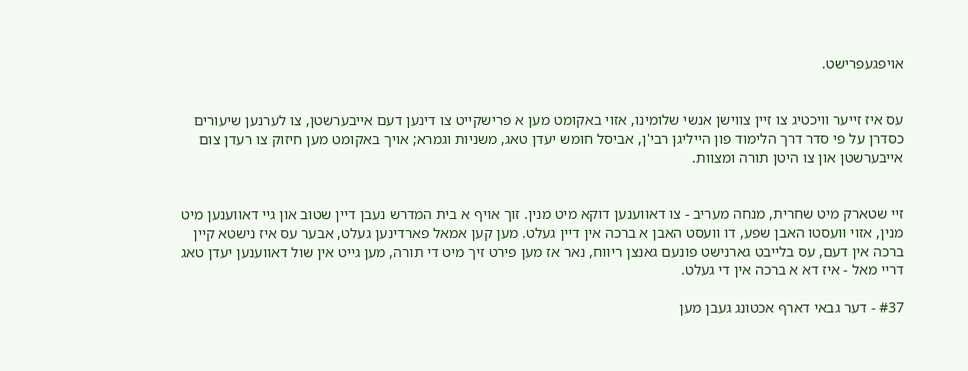אויפגעפרישט.


עס איז זייער וויכטיג צו זיין צווישן אנשי שלומינו, אזוי באקומט מען א פרישקייט צו דינען דעם אייבערשטן, צו לערנען שיעורים כסדרן על פי סדר דרך הלימוד פון הייליגן רבי'ן, אביסל חומש יעדן טאג, משניות וגמרא; אויך באקומט מען חיזוק צו רעדן צום אייבערשטן און צו היטן תורה ומצוות.


זיי שטארק מיט שחרית, מנחה מעריב - צו דאווענען דוקא מיט מנין. זוך אויף א בית המדרש נעבן דיין שטוב און גיי דאווענען מיט מנין, אזוי וועסטו האבן שפע, דו וועסט האבן א ברכה אין דיין געלט. מען קען אמאל פארדינען געלט, אבער עס איז נישטא קיין ברכה אין דעם, עס בלייבט גארנישט פונעם גאנצן ריווח, נאר אז מען פירט זיך מיט די תורה, מען גייט אין שול דאווענען יעדן טאג דריי מאל - איז דא א ברכה אין די געלט.

#37 - דער גבאי דארף אכטונג געבן מען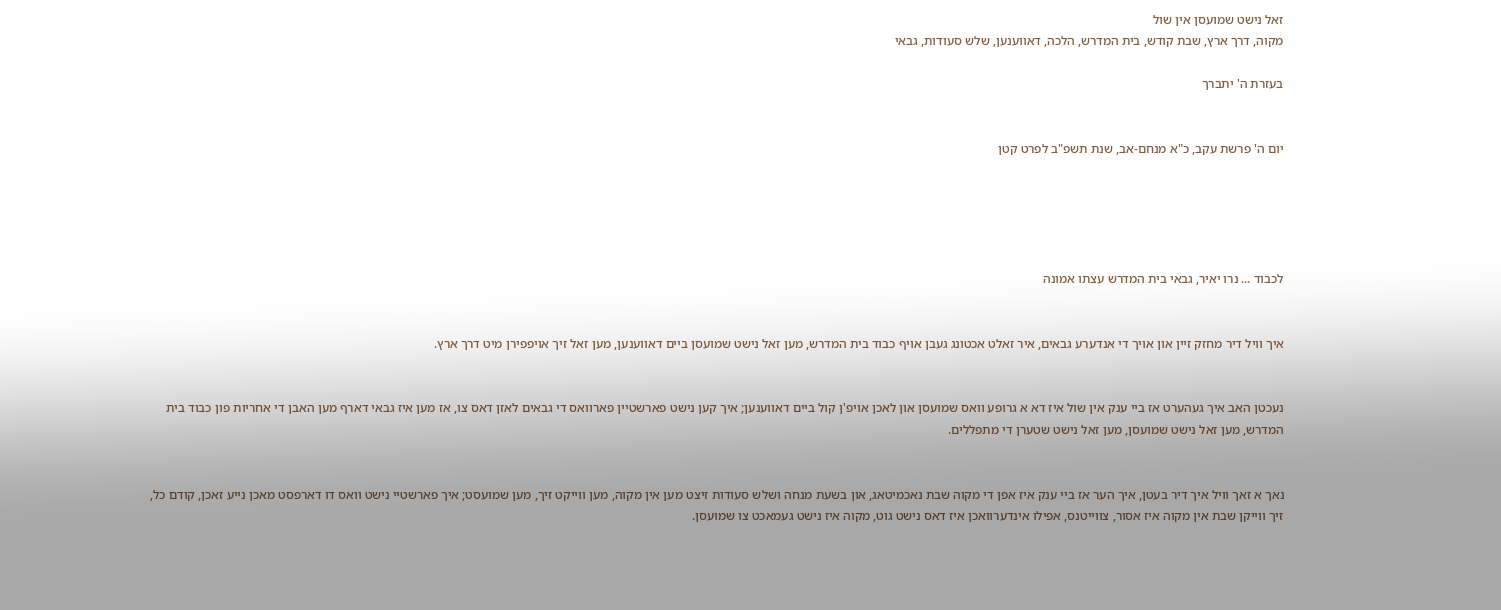זאל נישט שמועסן אין שול
מקוה, דרך ארץ, שבת קודש, בית המדרש, הלכה, דאווענען, שלש סעודות, גבאי

בעזרת ה' יתברך


יום ה' פרשת עקב, כ"א מנחם-אב, שנת תשפ"ב לפרט קטן





לכבוד ... נרו יאיר, גבאי בית המדרש עצתו אמונה


איך וויל דיר מחזק זיין און אויך די אנדערע גבאים, איר זאלט אכטונג געבן אויף כבוד בית המדרש, מען זאל נישט שמועסן ביים דאווענען, מען זאל זיך אויפפירן מיט דרך ארץ.


נעכטן האב איך געהערט אז ביי ענק אין שול איז דא א גרופע וואס שמועסן און לאכן אויפ'ן קול ביים דאווענען; איך קען נישט פארשטיין פארוואס די גבאים לאזן דאס צו, אז מען איז גבאי דארף מען האבן די אחריות פון כבוד בית המדרש, מען זאל נישט שמועסן, מען זאל נישט שטערן די מתפללים.


נאך א זאך וויל איך דיר בעטן, איך הער אז ביי ענק איז אפן די מקוה שבת נאכמיטאג, און בשעת מנחה ושלש סעודות זיצט מען אין מקוה, מען ווייקט זיך, מען שמועסט; איך פארשטיי נישט וואס דו דארפסט מאכן נייע זאכן, קודם כל, זיך ווייקן שבת אין מקוה איז אסור, צווייטנס, אפילו אינדערוואכן איז דאס נישט גוט, מקוה איז נישט געמאכט צו שמועסן.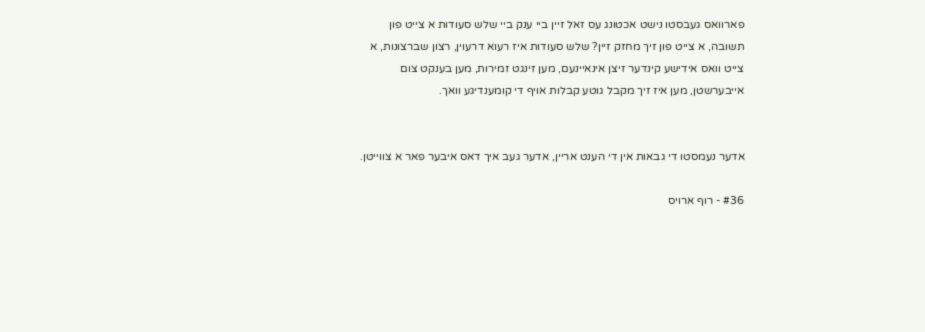פארוואס געבסטו נישט אכטונג עס זאל זיין ביי ענק ביי שלש סעודות א צייט פון תשובה, א צייט פון זיך מחזק זיין? שלש סעודות איז רעוא דרעוין, רצון שברצונות, א צייט וואס אידישע קינדער זיצן אינאיינעם, מען זינגט זמירות, מען בענקט צום אייבערשטן, מען איז זיך מקבל גוטע קבלות אויף די קומענדיגע וואך.


אדער נעמסטו די גבאות אין די הענט אריין, אדער געב איך דאס איבער פאר א צווייטן.

#36 - רוף ארויס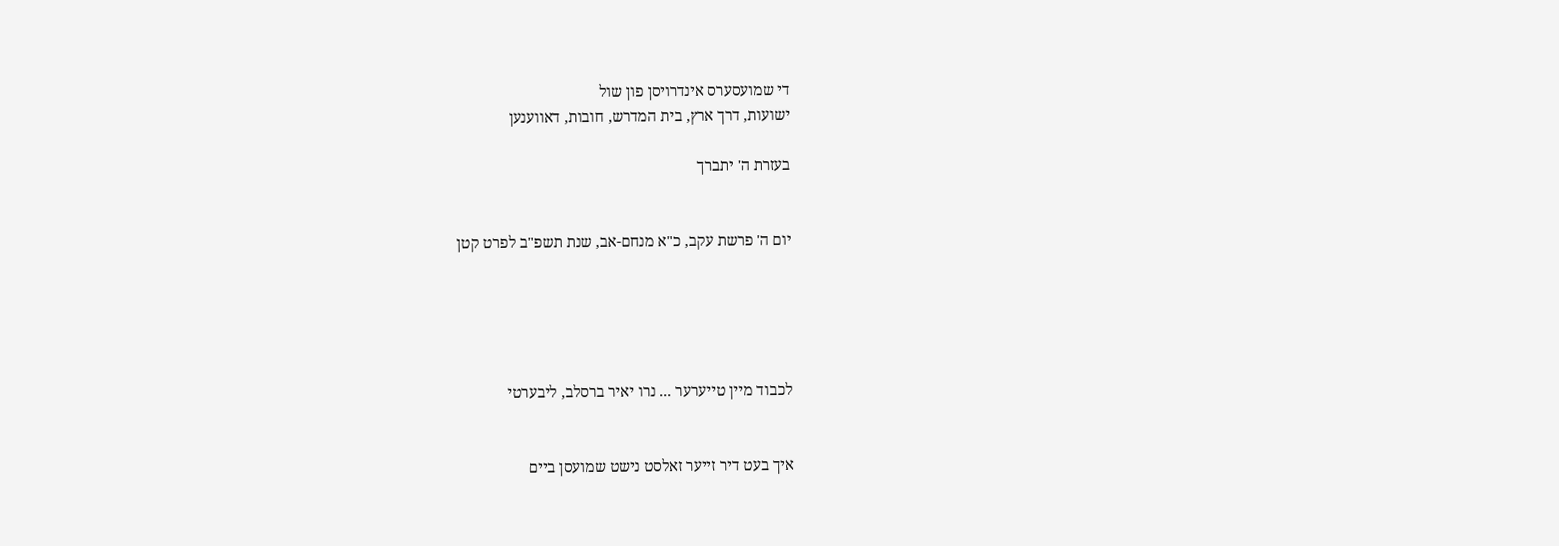די שמועסערס אינדרויסן פון שול
ישועות, דרך ארץ, בית המדרש, חובות, דאווענען

בעזרת ה' יתברך


יום ה' פרשת עקב, כ"א מנחם-אב, שנת תשפ"ב לפרט קטן





לכבוד מיין טייערער ... נרו יאיר ברסלב, ליבערטי


איך בעט דיר זייער זאלסט נישט שמועסן ביים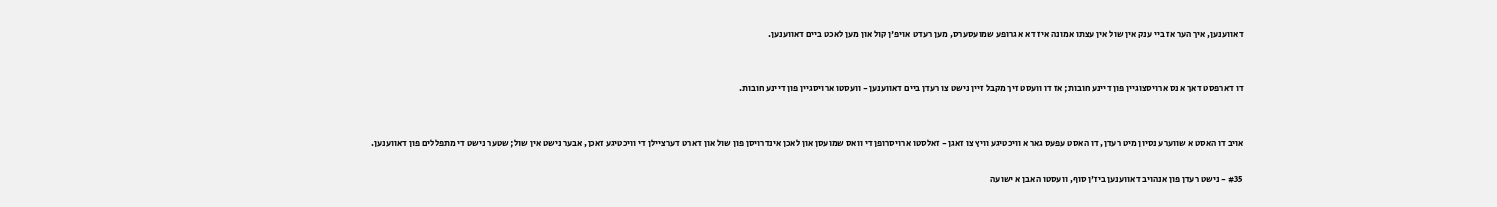דאווענען, איך הער אז ביי ענק אין שול אין עצתו אמונה איז דא א גרופע שמועסערס, מען רעדט אויפ'ן קול און מען לאכט ביים דאווענען.


דו דארפסט דאך א נס ארויסצוגיין פון דיינע חובות; אז דו וועסט זיך מקבל זיין נישט צו רעדן ביים דאווענען - וועסטו ארויסגיין פון דיינע חובות.


אויב דו האסט א שווערע נסיון מיט רעדן, דו האסט עפעס גאר א וויכטיגע וויץ צו זאגן - זאלסטו ארויסרופן די וואס שמועסן און לאכן אינדרויסן פון שול און דארט דערציילן די וויכטיגע זאכן, אבער נישט אין שול; שטער נישט די מתפללים פון דאווענען.

#35 - נישט רעדן פון אנהויב דאווענען ביז'ן סוף, וועסטו האבן א ישועה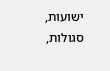ישועות, סגולות,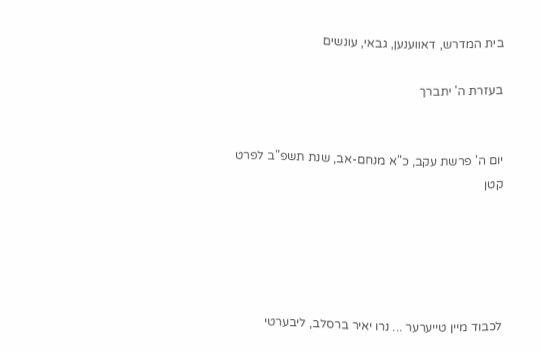בית המדרש, דאווענען, גבאי, עונשים

בעזרת ה' יתברך


יום ה' פרשת עקב, כ"א מנחם-אב, שנת תשפ"ב לפרט קטן





לכבוד מיין טייערער ... נרו יאיר ברסלב, ליבערטי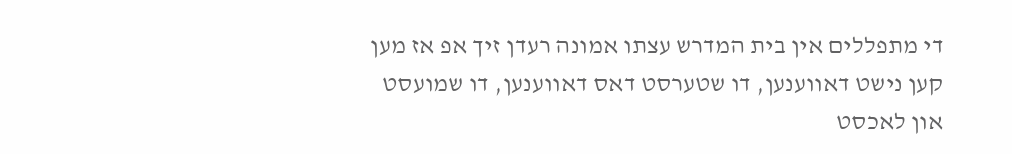די מתפללים אין בית המדרש עצתו אמונה רעדן זיך אפ אז מען קען נישט דאווענען, דו שטערסט דאס דאווענען, דו שמועסט און לאכסט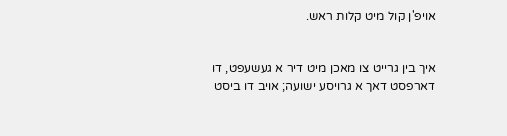אויפ'ן קול מיט קלות ראש.


איך בין גרייט צו מאכן מיט דיר א געשעפט, דו דארפסט דאך א גרויסע ישועה; אויב דו ביסט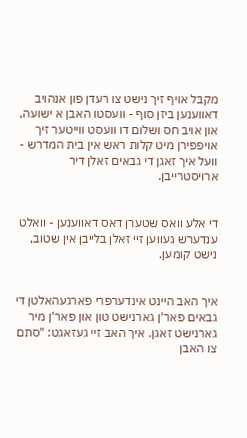מקבל אויף זיך נישט צו רעדן פון אנהויב דאווענען ביזן סוף - וועסטו האבן א ישועה, און אויב חס ושלום דו וועסט ווייטער זיך אויפפירן מיט קלות ראש אין בית המדרש - וועל איך זאגן די גבאים זאלן דיר ארויסטרייבן.


די אלע וואס שטערן דאס דאווענען - וואלט ענדערש געווען זיי זאלן בלייבן אין שטוב, נישט קומען.


איך האב היינט אינדערפרי פארגעהאלטן די גבאים פאר'ן גארנישט טון און פאר'ן מיר גארנישט זאגן. איך האב זיי געזאגט: "סתם צו האבן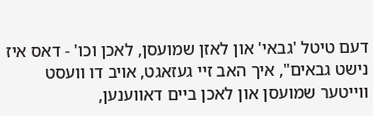דעם טיטל 'גבאי' און לאזן שמועסן, לאכן וכו' - דאס איז נישט גבאים", איך האב זיי געזאגט, אויב דו וועסט ווייטער שמועסן און לאכן ביים דאווענען,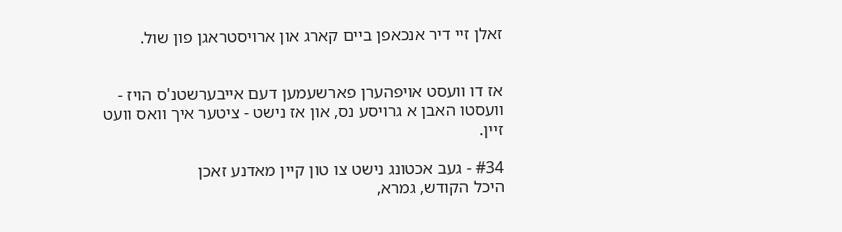זאלן זיי דיר אנכאפן ביים קארג און ארויסטראגן פון שול.


אז דו וועסט אויפהערן פארשעמען דעם אייבערשטנ'ס הויז - וועסטו האבן א גרויסע נס, און אז נישט - ציטער איך וואס וועט זיין.

#34 - געב אכטונג נישט צו טון קיין מאדנע זאכן
היכל הקודש, גמרא,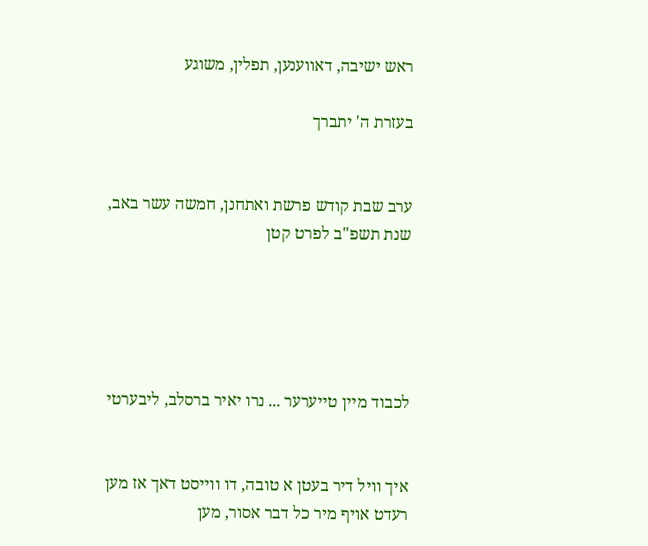ראש ישיבה, דאווענען, תפלין, משוגע

בעזרת ה' יתברך


ערב שבת קודש פרשת ואתחנן, חמשה עשר באב, שנת תשפ"ב לפרט קטן





לכבוד מיין טייערער ... נרו יאיר ברסלב, ליבערטי


איך וויל דיר בעטן א טובה, דו ווייסט דאך אז מען רעדט אויף מיר כל דבר אסור, מען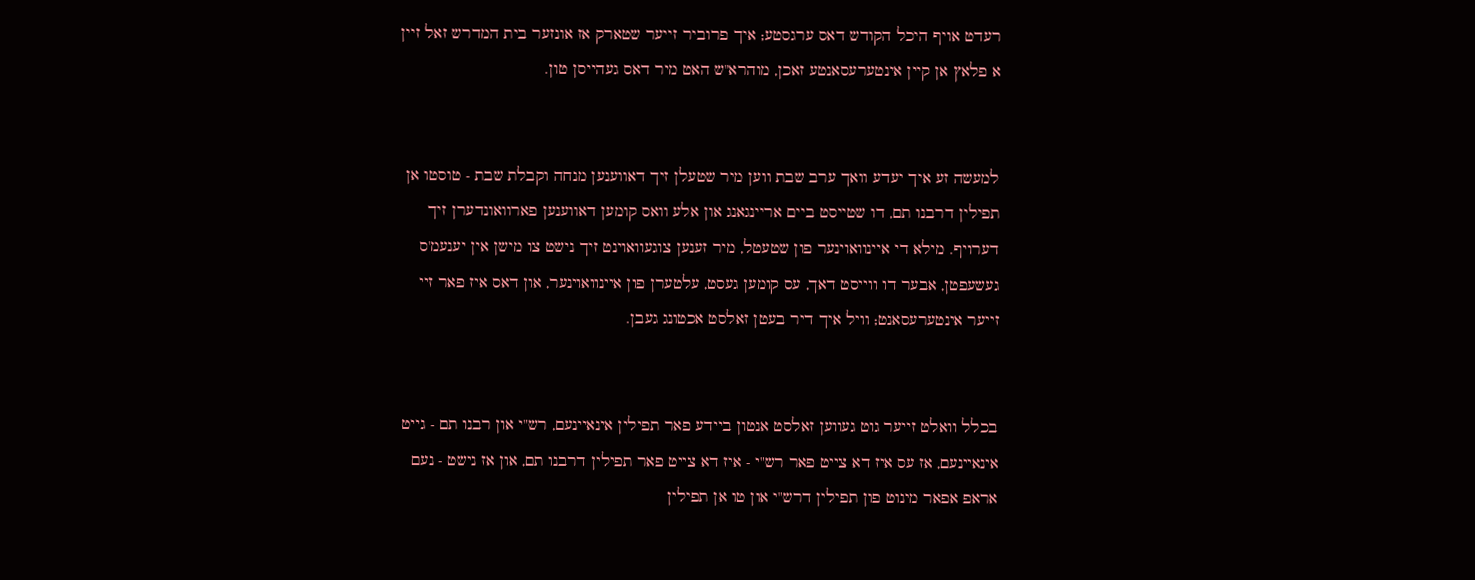רעדט אויף היכל הקודש דאס ערגסטע; איך פרוביר זייער שטארק אז אונזער בית המדרש זאל זיין א פלאץ אן קיין אינטערעסאנטע זאכן, מוהרא"ש האט מיר דאס געהייסן טון.


למעשה זע איך יעדע וואך ערב שבת ווען מיר שטעלן זיך דאווענען מנחה וקבלת שבת - טוסטו אן תפילין דרבנו תם, דו שטייסט ביים אריינגאנג און אלע וואס קומען דאווענען פארוואונדערן זיך דערויף. מילא די איינוואוינער פון שטעטל, מיר זענען צוגעוואוינט זיך נישט צו מישן אין יענעמ'ס געשעפטן, אבער דו ווייסט דאך, עס קומען געסט, עלטערן פון איינוואוינער, און דאס איז פאר זיי זייער אינטערעסאנט; וויל איך דיר בעטן זאלסט אכטונג געבן.


בכלל וואלט זייער גוט געווען זאלסט אנטון ביידע פאר תפילין אינאיינעם, רש"י און רבנו תם - גייט אינאיינעם, אז עס איז דא צייט פאר רש"י - איז דא צייט פאר תפילין דרבנו תם, און אז נישט - נעם אראפ אפאר מינוט פון תפילין דרש"י און טו אן תפילין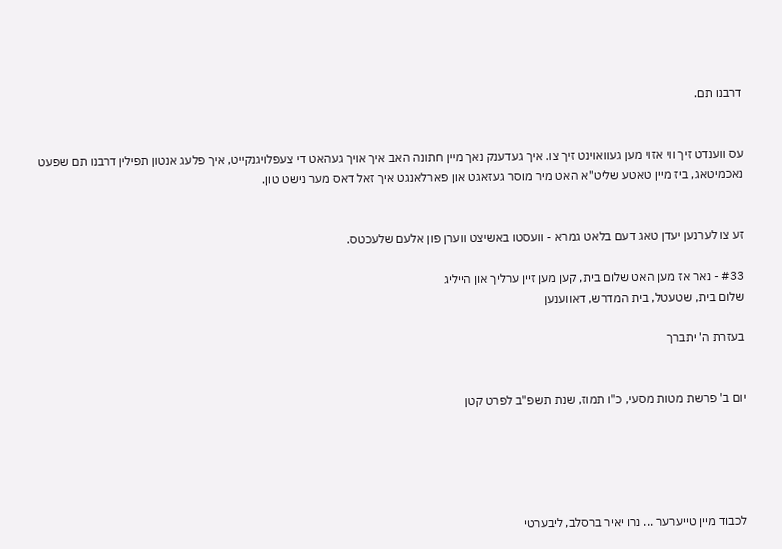דרבנו תם.


עס ווענדט זיך ווי אזוי מען געוואוינט זיך צו. איך געדענק נאך מיין חתונה האב איך אויך געהאט די צעפלויגנקייט, איך פלעג אנטון תפילין דרבנו תם שפעט נאכמיטאג, ביז מיין טאטע שליט"א האט מיר מוסר געזאגט און פארלאנגט איך זאל דאס מער נישט טון.


זע צו לערנען יעדן טאג דעם בלאט גמרא - וועסטו באשיצט ווערן פון אלעם שלעכטס.

#33 - נאר אז מען האט שלום בית, קען מען זיין ערליך און הייליג
שלום בית, שטעטל, בית המדרש, דאווענען

בעזרת ה' יתברך


יום ב' פרשת מטות מסעי, כ"ו תמוז, שנת תשפ"ב לפרט קטן





לכבוד מיין טייערער ... נרו יאיר ברסלב, ליבערטי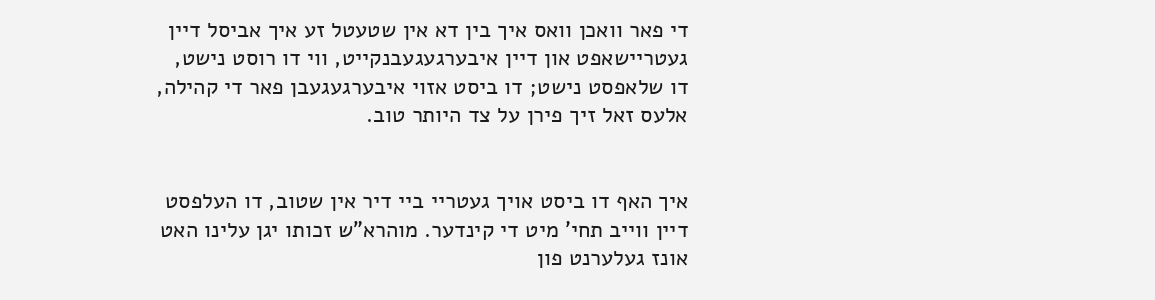די פאר וואכן וואס איך בין דא אין שטעטל זע איך אביסל דיין געטריישאפט און דיין איבערגעגעבנקייט, ווי דו רוסט נישט, דו שלאפסט נישט; דו ביסט אזוי איבערגעגעבן פאר די קהילה, אלעס זאל זיך פירן על צד היותר טוב.


איך האף דו ביסט אויך געטריי ביי דיר אין שטוב, דו העלפסט דיין ווייב תחי' מיט די קינדער. מוהרא"ש זכותו יגן עלינו האט אונז געלערנט פון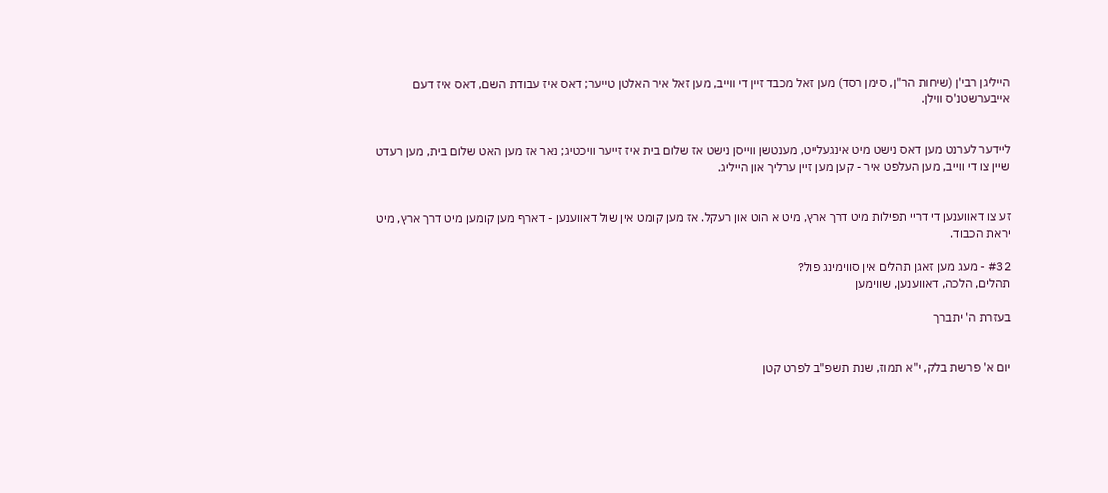הייליגן רבי'ן (שיחות הר"ן, סימן רסד) מען זאל מכבד זיין די ווייב, מען זאל איר האלטן טייער; דאס איז עבודת השם, דאס איז דעם אייבערשטנ'ס ווילן.


ליידער לערנט מען דאס נישט מיט אינגעלייט, מענטשן ווייסן נישט אז שלום בית איז זייער וויכטיג; נאר אז מען האט שלום בית, מען רעדט שיין צו די ווייב, מען העלפט איר - קען מען זיין ערליך און הייליג.


זע צו דאווענען די דריי תפילות מיט דרך ארץ, מיט א הוט און רעקל. אז מען קומט אין שול דאווענען - דארף מען קומען מיט דרך ארץ, מיט יראת הכבוד.

#32 - מעג מען זאגן תהלים אין סווימינג פול?
תהלים, הלכה, דאווענען, שווימען

בעזרת ה' יתברך


יום א' פרשת בלק, י"א תמוז, שנת תשפ"ב לפרט קטן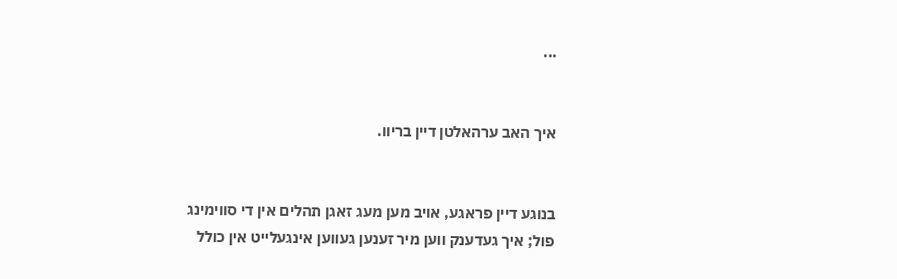...


איך האב ערהאלטן דיין בריוו.


בנוגע דיין פראגע, אויב מען מעג זאגן תהלים אין די סווימינג פול; איך געדענק ווען מיר זענען געווען אינגעלייט אין כולל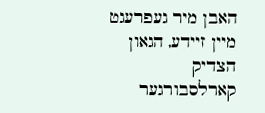האבן מיר געפרעגט מיין זיידע, הגאון הצדיק קארלסבורגער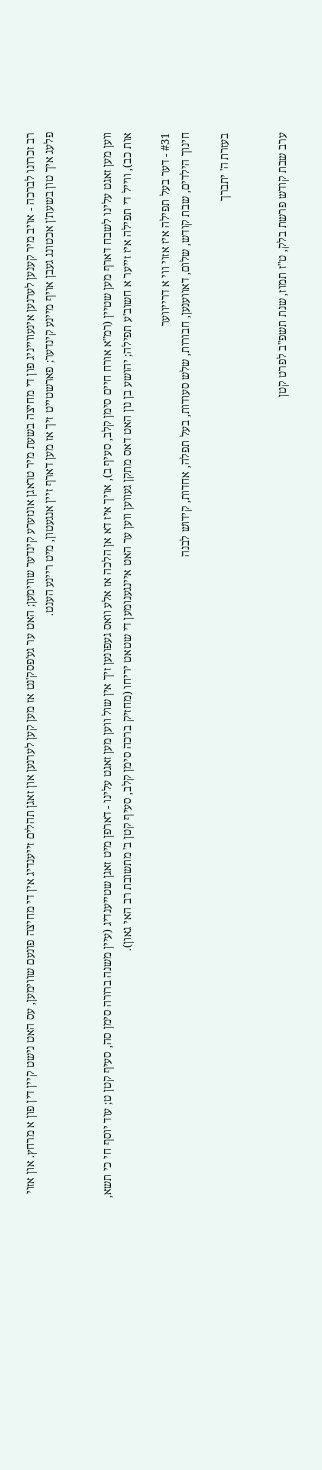רב זכרונו לברכה - אויב מיר קענען לערנען אינעווייניג פון די מחיצה בשעת מיר טראגן אונזערע קינדער שווימען; האט ער גע'פסק'נט אז מען קען לערנען און זאגן תהלים זייענדיג אין די מחיצה פונעם שווימען, עס האט נישט קיין דין פון א מרחץ. און אזוי פלעג איך טון בשעת'ן אכטונג געבן אויף מיינע קינדער; פארשטייט זיך אז מען דארף זיין אנגעטון, מיט ריינע הענט.


ווען מען זאגט עלינו לשבח דארף מען שטיין (רמ"א אורח חיים סימן קלב, סעיף ב), אויך איז דא אן הלכה אז אלע וואס געפונען זיך אין שול ווען מען זאגט עלינו - דארפן מיט זאגן שטייענדיג (עיין משנה ברורה סימן סה, סעיף קטן ט; עוד יוסף חי כי תשא, אות כב), ווייל די תפילה איז זייער א חשוב'ע תפילה; יהושע בן נון האט דאס מתקן געווען ווען ער האט איינגענומען די שטאט יריחו (מחזיק ברכה סימן קלב, סעיף קטן ב' מתשובת רב האי גאון).

#31 - דער בעל תפילה איז אזוי ווי א דרייווער
חינוך הילדים, שבת קודש, שלום, דאווענען, חבורות, שלש סעודות, בעל תפלה, אחדות, קידוש לבנה

בעזרת ה' יתברך


ערב שבת קודש פרשת בלק, ט"ז תמוז, שנת תשפ"ב לפרט קטן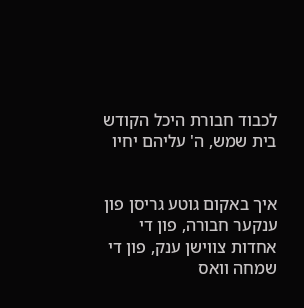לכבוד חבורת היכל הקודש בית שמש, ה' עליהם יחיו


איך באקום גוטע גריסן פון ענקער חבורה, פון די אחדות צווישן ענק, פון די שמחה וואס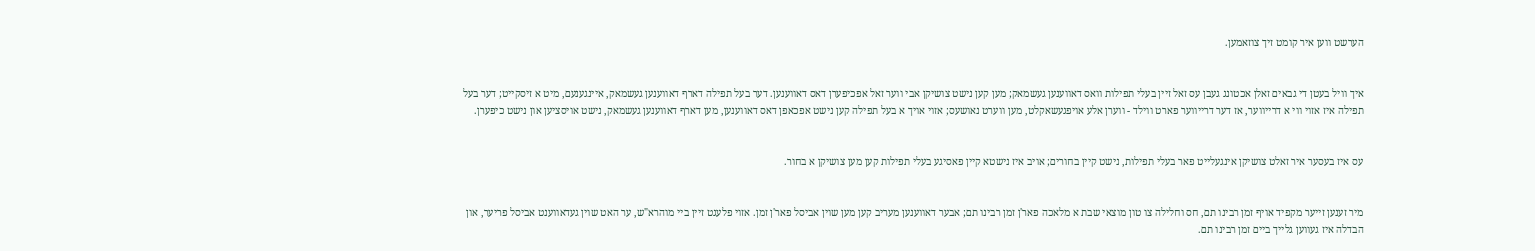הערשט ווען איר קומט זיך צוזאמען.


איך וויל בעטן די גבאים זאלן אכטונג געבן עס זאל זיין בעלי תפילות וואס דאווענען געשמאק; מען קען נישט צושיקן אבי ווער זאל אפכיפערן דאס דאווענען. דער בעל תפילה דארף דאווענען געשמאק, איינגענעם, מיט א זיסקייט; דער בעל תפילה איז אזוי ווי א דרייווער, אז דער דרייווער פארט ווילד - ווערן אלע אויפגעשאקלט, מען ווערט נאושעס; אזוי אויך א בעל תפילה קען נישט אפכאפן דאס דאווענען, מען דארף דאווענען געשמאק, נישט אויסציען און נישט כיפערן.


עס איז בעסער איר זאלט צושיקן אינגעלייט פאר בעלי תפילות, נישט קיין בחורים; אויב איז נישטא קיין פאסיגע בעלי תפילות קען מען צושיקן א בחור.


מיר זענען זייער מקפיד אויף זמן רבינו תם, חס וחלילה צו טון מוצאי שבת א מלאכה פאר'ן זמן רבינו תם; אבער דאווענען מעריב קען מען שוין אביסל פאר'ן זמן. אזוי פלעגט זיין ביי מוהרא"ש, ער האט שוין געדאווענט אביסל פריער, און הבדלה איז געווען גלייך ביים זמן רבינו תם.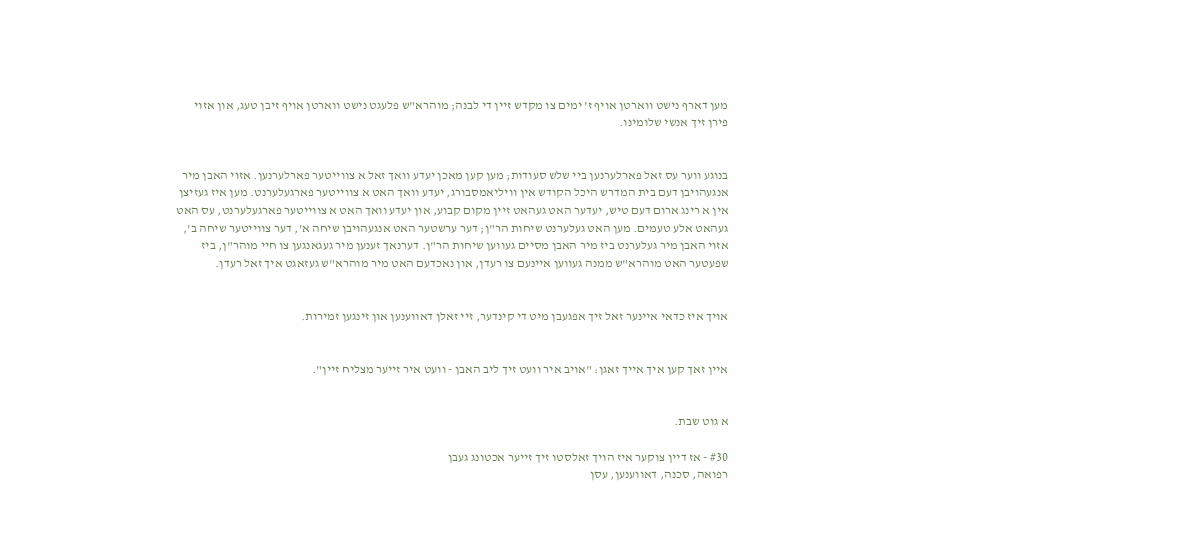מען דארף נישט ווארטן אויף ז' ימים צו מקדש זיין די לבנה; מוהרא"ש פלעגט נישט ווארטן אויף זיבן טעג, און אזוי פירן זיך אנשי שלומינו.


בנוגע ווער עס זאל פארלערנען ביי שלש סעודות; מען קען מאכן יעדע וואך זאל א צווייטער פארלערנען. אזוי האבן מיר אנגעהויבן דעם בית המדרש היכל הקודש אין וויליאמסבורג, יעדע וואך האט א צווייטער פארגעלערנט. מען איז געזיצן אין א רינג ארום דעם טיש, יעדער האט געהאט זיין מקום קבוע, און יעדע וואך האט א צווייטער פארגעלערנט, עס האט געהאט אלע טעמים. מען האט געלערנט שיחות הר"ן; דער ערשטער האט אנגעהויבן שיחה א', דער צווייטער שיחה ב', אזוי האבן מיר געלערנט ביז מיר האבן מסיים געווען שיחות הר"ן. דערנאך זענען מיר געגאנגען צו חיי מוהר"ן, ביז שפעטער האט מוהרא"ש ממנה געווען איינעם צו רעדן, און נאכדעם האט מיר מוהרא"ש געזאגט איך זאל רעדן.


אויך איז כדאי איינער זאל זיך אפגעבן מיט די קינדער, זיי זאלן דאווענען און זינגען זמירות.


איין זאך קען איך אייך זאגן: "אויב איר וועט זיך ליב האבן - וועט איר זייער מצליח זיין".


א גוט שבת.

#30 - אז דיין צוקער איז הויך זאלסטו זיך זייער אכטונג געבן
רפואה, סכנה, דאווענען, עסן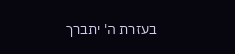בעזרת ה' יתברך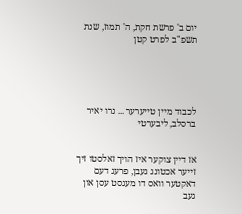יום ב' פרשת חקת, ה' תמוז, שנת תשפ"ב לפרט קטן





לכבוד מיין טייערער ... נרו יאיר ברסלב, ליבערטי


אז דיין צוקער איז הויך זאלסטו זיך זייער אכטונג געבן, פרעג דעם דאקטער וואס דו מעגסט עסן און געב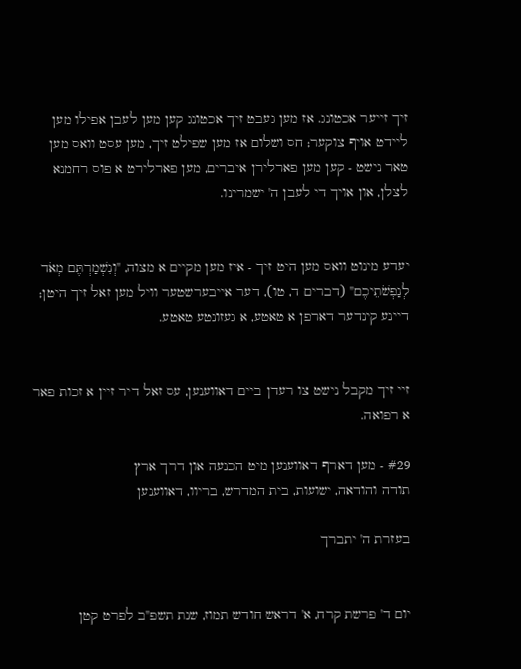זיך זייער אכטונג. אז מען געבט זיך אכטונג קען מען לעבן אפילו מען ליידט אויף צוקער; חס ושלום אז מען שפילט זיך, מען עסט וואס מען טאר נישט - קען מען פארלירן איברים, מען פארלירט א פוס רחמנא לצלן, און אויך די לעבן ה' ישמרינו.


יעדע מינוט וואס מען היט זיך - איז מען מקיים א מצוה, "וְנִשְׁמַרְתֶּם מְאֹד לְנַפְשֹׁתֵיכֶם" (דברים ד, טו), דער אייבערשטער וויל מען זאל זיך היטן; דיינע קינדער דארפן א טאטע, א געזונטע טאטע.


זיי זיך מקבל נישט צו רעדן ביים דאווענען, עס זאל דיר זיין א זכות פאר א רפואה.

#29 - מען דארף דאווענען מיט הכנעה און דרך ארץ
תודה והודאה, ישועות, בית המדרש, בריוו, דאווענען

בעזרת ה' יתברך


יום ד' פרשת קרח, א' דראש חודש תמוז, שנת תשפ"ב לפרט קטן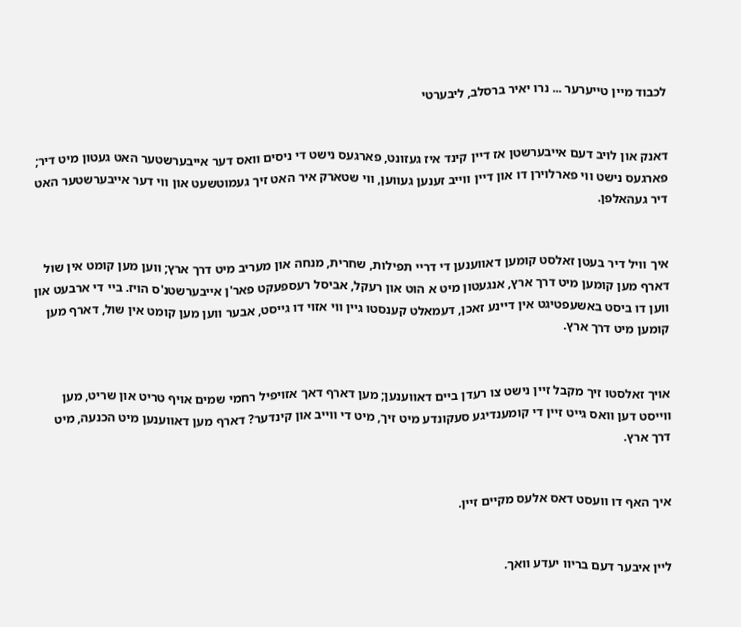לכבוד מיין טייערער ... נרו יאיר ברסלב, ליבערטי


דאנק און לויב דעם אייבערשטן אז דיין קינד איז געזונט, פארגעס נישט די ניסים וואס דער אייבערשטער האט געטון מיט דיר; פארגעס נישט ווי פארלוירן דו און דיין ווייב זענען געווען, ווי שטארק איר האט זיך געמוטשעט און ווי דער אייבערשטער האט דיר געהאלפן.


איך וויל דיר בעטן זאלסט קומען דאווענען די דריי תפילות, שחרית, מנחה און מעריב מיט דרך ארץ; ווען מען קומט אין שול דארף מען קומען מיט דרך ארץ, אנגעטון מיט א הוט און רעקל, אביסל רעספעקט פאר'ן אייבערשטנ'ס הויז. ביי די ארבעט און ווען דו ביסט באשעפטיגט אין דיינע זאכן, דעמאלט קענסטו גיין ווי אזוי דו גייסט, אבער ווען מען קומט אין שול, דארף מען קומען מיט דרך ארץ.


אויך זאלסטו זיך מקבל זיין נישט צו רעדן ביים דאווענען; מען דארף דאך אזויפיל רחמי שמים אויף טריט און שריט, מען ווייסט דען וואס גייט זיין די קומענדיגע סעקונדע מיט זיך, מיט די ווייב און קינדער? דארף מען דאווענען מיט הכנעה, מיט דרך ארץ.


איך האף דו וועסט דאס אלעס מקיים זיין.


ליין איבער דעם בריוו יעדע וואך.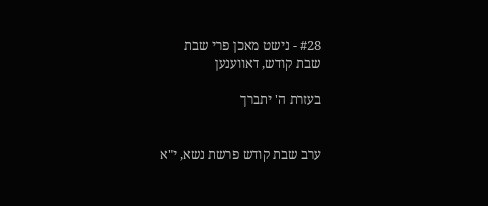#28 - נישט מאכן פרי שבת
שבת קודש, דאווענען

בעזרת ה' יתברך


ערב שבת קודש פרשת נשא, י"א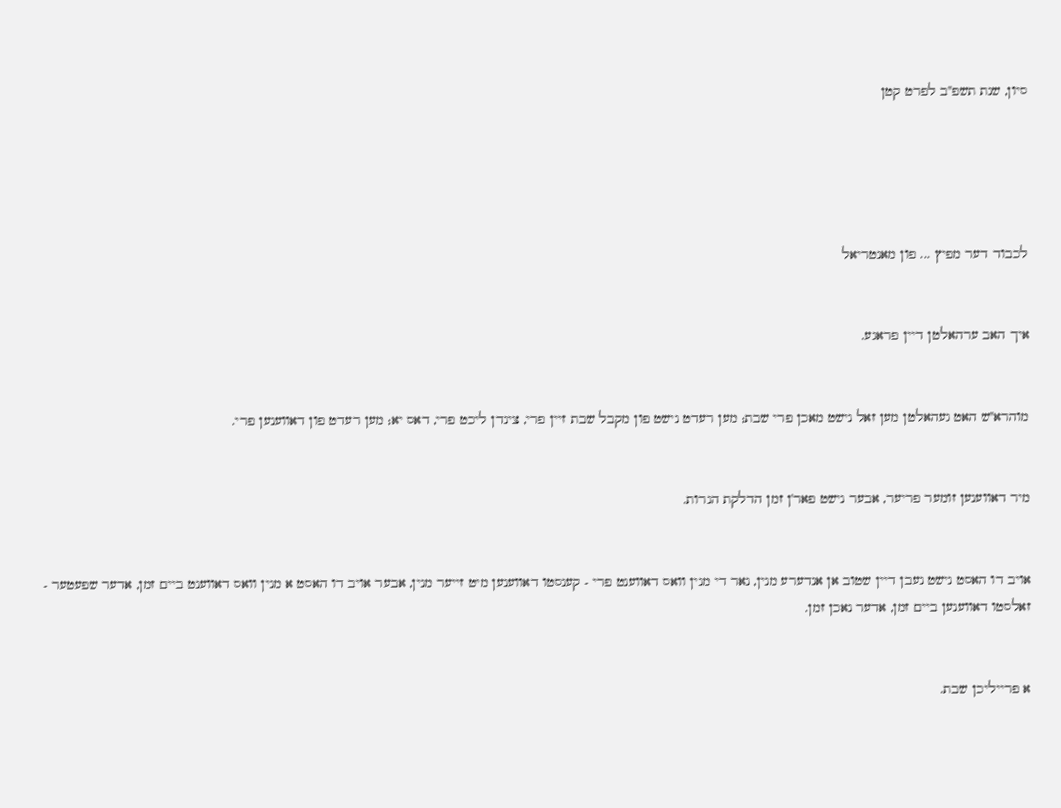סיון, שנת תשפ"ב לפרט קטן





לכבוד דער מפיץ ... פון מאנטריאל


איך האב ערהאלטן דיין פראגע.


מוהרא"ש האט געהאלטן מען זאל נישט מאכן פרי שבת; מען רעדט נישט פון מקבל שבת זיין פרי, צינדן ליכט פרי, דאס יא; מען רעדט פון דאווענען פרי.


מיר דאווענען זומער פריער, אבער נישט פאר'ן זמן הדלקת הנרות.


אויב דו האסט נישט נעבן דיין שטוב אן אנדערע מנין, נאר די מנין וואס דאווענט פרי - קענסטו דאווענען מיט זייער מנין, אבער אויב דו האסט א מנין וואס דאווענט ביים זמן, אדער שפעטער - זאלסטו דאווענען ביים זמן, אדער נאכן זמן.


א פרייליכן שבת.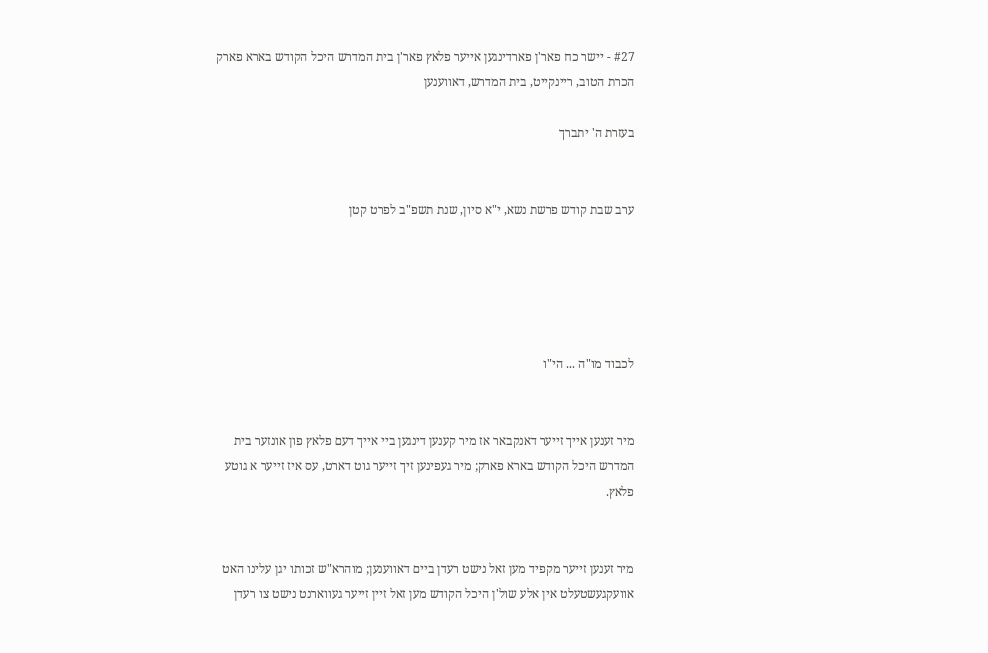#27 - יישר כח פאר'ן פארדינגען אייער פלאץ פאר'ן בית המדרש היכל הקודש בארא פארק
הכרת הטוב, ריינקייט, בית המדרש, דאווענען

בעזרת ה' יתברך


ערב שבת קודש פרשת נשא, י"א סיון, שנת תשפ"ב לפרט קטן





לכבוד מו"ה ... הי"ו


מיר זענען אייך זייער דאנקבאר אז מיר קענען דינגען ביי אייך דעם פלאץ פון אונזער בית המדרש היכל הקודש בארא פארק; מיר געפינען זיך זייער גוט דארט, עס איז זייער א גוטע פלאץ.


מיר זענען זייער מקפיד מען זאל נישט רעדן ביים דאווענען; מוהרא"ש זכותו יגן עלינו האט אוועקגעשטעלט אין אלע שול'ן היכל הקודש מען זאל זיין זייער געווארנט נישט צו רעדן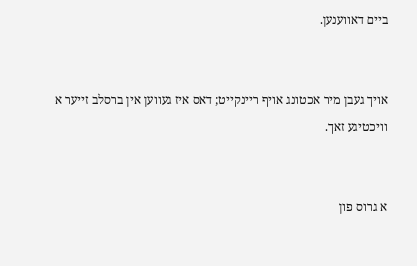ביים דאווענען.


אויך געבן מיר אכטונג אויף ריינקייט; דאס איז געווען אין ברסלב זייער א וויכטיגע זאך.


א גרוס פון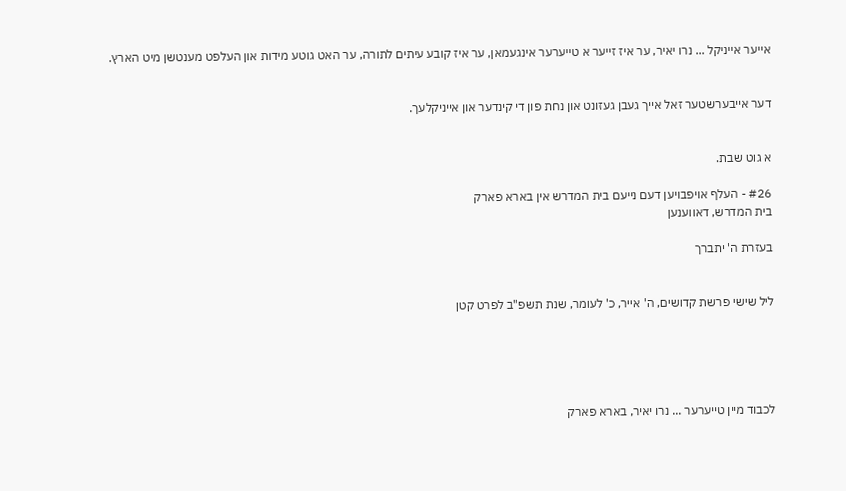אייער אייניקל ... נרו יאיר, ער איז זייער א טייערער אינגעמאן, ער איז קובע עיתים לתורה, ער האט גוטע מידות און העלפט מענטשן מיט הארץ.


דער אייבערשטער זאל אייך געבן געזונט און נחת פון די קינדער און אייניקלעך.


א גוט שבת.

#26 - העלף אויפבויען דעם נייעם בית המדרש אין בארא פארק
בית המדרש, דאווענען

בעזרת ה' יתברך


ליל שישי פרשת קדושים, ה' אייר, כ' לעומר, שנת תשפ"ב לפרט קטן





לכבוד מיין טייערער ... נרו יאיר, בארא פארק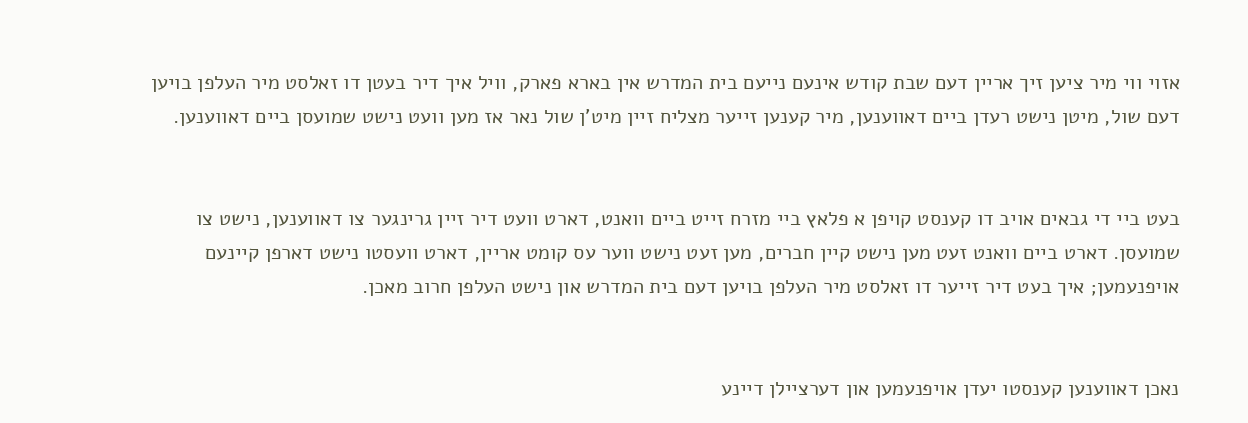אזוי ווי מיר ציען זיך אריין דעם שבת קודש אינעם נייעם בית המדרש אין בארא פארק, וויל איך דיר בעטן דו זאלסט מיר העלפן בויען דעם שול, מיטן נישט רעדן ביים דאווענען, מיר קענען זייער מצליח זיין מיט'ן שול נאר אז מען וועט נישט שמועסן ביים דאווענען.


בעט ביי די גבאים אויב דו קענסט קויפן א פלאץ ביי מזרח זייט ביים וואנט, דארט וועט דיר זיין גרינגער צו דאווענען, נישט צו שמועסן. דארט ביים וואנט זעט מען נישט קיין חברים, מען זעט נישט ווער עס קומט אריין, דארט וועסטו נישט דארפן קיינעם אויפנעמען; איך בעט דיר זייער דו זאלסט מיר העלפן בויען דעם בית המדרש און נישט העלפן חרוב מאכן.


נאכן דאווענען קענסטו יעדן אויפנעמען און דערציילן דיינע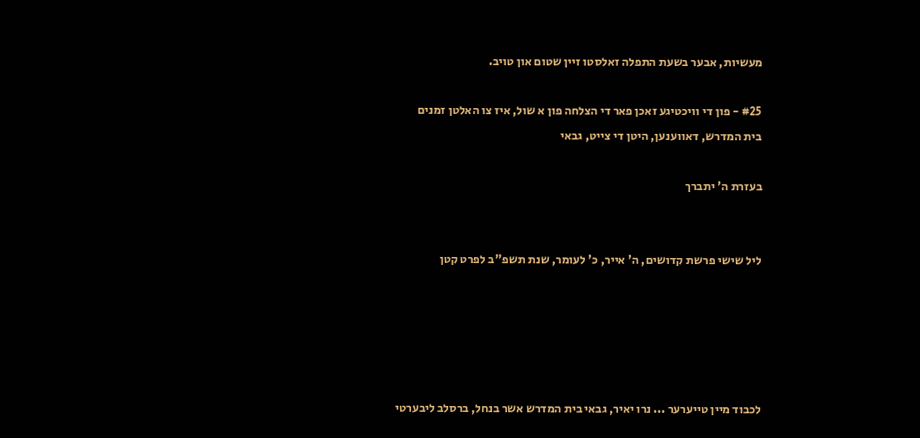מעשיות, אבער בשעת התפלה זאלסטו זיין שטום און טויב.

#25 - פון די וויכטיגע זאכן פאר די הצלחה פון א שול, איז צו האלטן זמנים
בית המדרש, דאווענען, היטן די צייט, גבאי

בעזרת ה' יתברך


ליל שישי פרשת קדושים, ה' אייר, כ' לעומר, שנת תשפ"ב לפרט קטן





לכבוד מיין טייערער ... נרו יאיר, גבאי בית המדרש אשר בנחל, ברסלב ליבערטי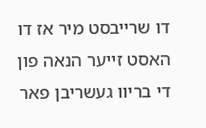דו שרייבסט מיר אז דו האסט זייער הנאה פון די בריוו געשריבן פאר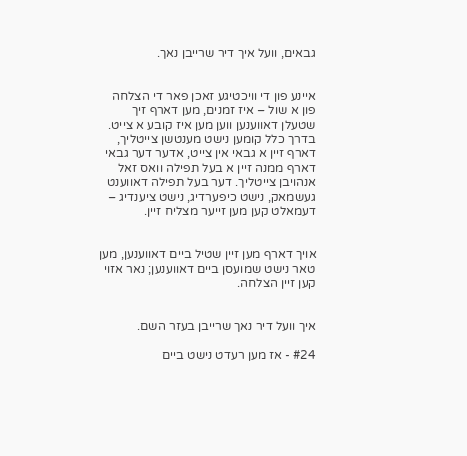גבאים, וועל איך דיר שרייבן נאך.


איינע פון די וויכטיגע זאכן פאר די הצלחה פון א שול – איז זמנים, מען דארף זיך שטעלן דאווענען ווען מען איז קובע א צייט. בדרך כלל קומען נישט מענטשן צייטליך, דארף זיין א גבאי אין צייט, אדער דער גבאי דארף ממנה זיין א בעל תפילה וואס זאל אנהויבן צייטליך. דער בעל תפילה דאווענט געשמאק, נישט כיפערדיג, נישט ציענדיג – דעמאלט קען מען זייער מצליח זיין.


אויך דארף מען זיין שטיל ביים דאווענען, מען טאר נישט שמועסן ביים דאווענען; נאר אזוי קען זיין הצלחה.


איך וועל דיר נאך שרייבן בעזר השם.

#24 - אז מען רעדט נישט ביים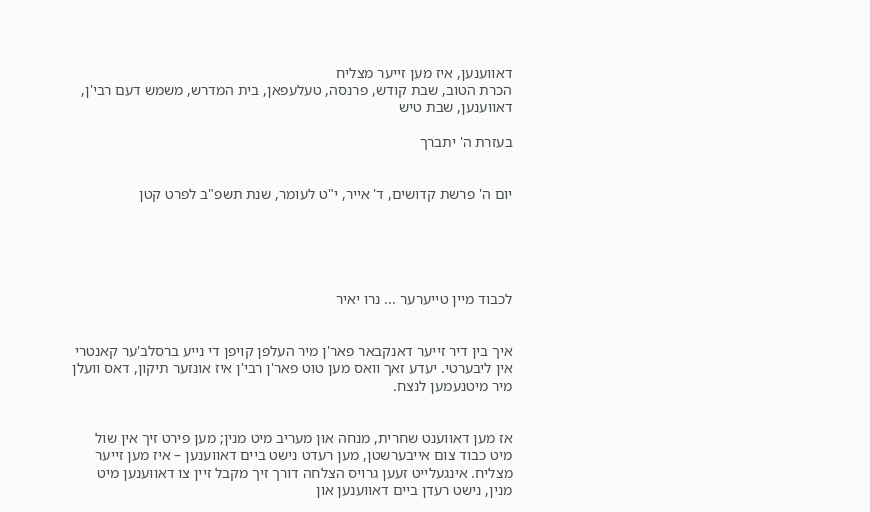דאווענען, איז מען זייער מצליח
הכרת הטוב, שבת קודש, פרנסה, טעלעפאן, בית המדרש, משמש דעם רבי'ן, דאווענען, שבת טיש

בעזרת ה' יתברך


יום ה' פרשת קדושים, ד' אייר, י"ט לעומר, שנת תשפ"ב לפרט קטן





לכבוד מיין טייערער ... נרו יאיר


איך בין דיר זייער דאנקבאר פאר'ן מיר העלפן קויפן די נייע ברסלב'ער קאנטרי אין ליבערטי. יעדע זאך וואס מען טוט פאר'ן רבי'ן איז אונזער תיקון, דאס וועלן מיר מיטנעמען לנצח.


אז מען דאווענט שחרית, מנחה און מעריב מיט מנין; מען פירט זיך אין שול מיט כבוד צום אייבערשטן, מען רעדט נישט ביים דאווענען – איז מען זייער מצליח. אינגעלייט זעען גרויס הצלחה דורך זיך מקבל זיין צו דאווענען מיט מנין, נישט רעדן ביים דאווענען און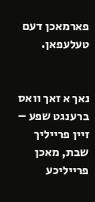פארמאכן דעם טעלעפאן.


נאך א זאך וואס ברענגט שפע – זיין פרייליך שבת, מאכן פרייליכע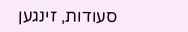סעודות, זינגען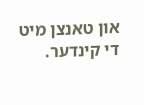און טאנצן מיט די קינדער.